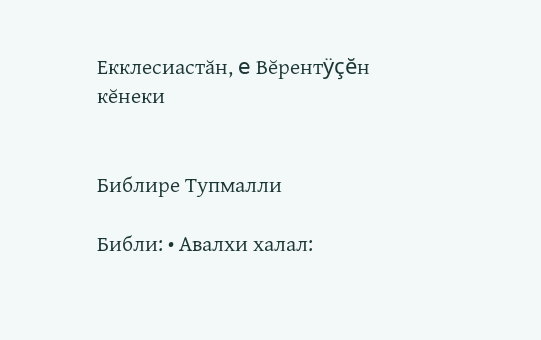Екклесиастăн, e Вĕрентÿçĕн кĕнеки


Библире Тупмалли

Библи: • Авалхи халал: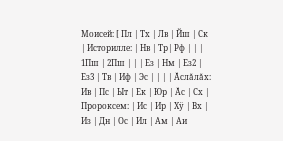Моисей: [ Пл | Тх | Лв | Йш | Ск | Историлле: | Нв | Тр| Рф | | | 1Пш | 2Пш | | | Ез | Нм | Ез2 | Ез3 | Тв | Иф | Эс | | | | Ăслăлăх: Ив | Пс | Ыт | Ек | Юр | Ăс | Сх | Пророксем: | Ис | Ир | Хÿ | Вх | Из | Дн | Ос | Ил | Ам | Аи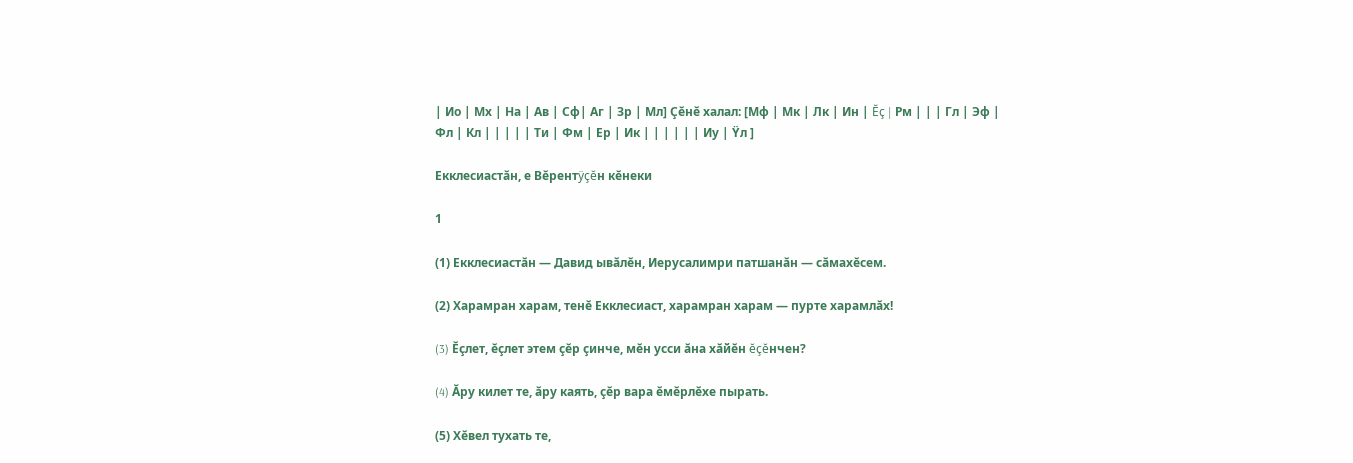| Ио | Мх | На | Ав | Сф| Аг | Зр | Мл] Çĕнĕ халал: [Мф | Мк | Лк | Ин | Ĕç | Рм | | | Гл | Эф | Фл | Кл | | | | | Ти | Фм | Ер | Ик | | | | | | Иу | Ÿл ]

Екклесиастăн, е Вĕрентÿçĕн кĕнеки

1

(1) Екклесиастăн — Давид ывăлĕн, Иерусалимри патшанăн — сăмахĕсем.

(2) Харамран харам, тенĕ Екклесиаст, харамран харам — пурте харамлăх!

(3) Ĕçлет, ĕçлет этем çĕр çинче, мĕн усси ăна хăйĕн ĕçĕнчен?

(4) Ăру килет те, ăру каять, çĕр вара ĕмĕрлĕхе пырать.

(5) Хĕвел тухать те,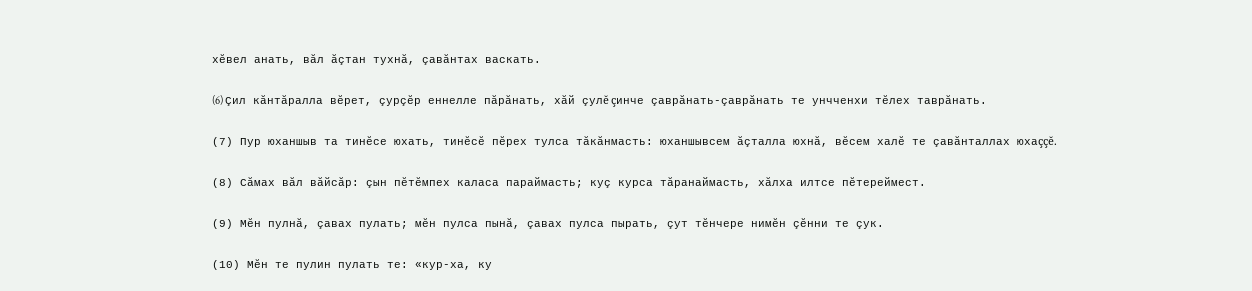хĕвел анать, вăл ăçтан тухнă, çавăнтах васкать.

(6) Çил кăнтăралла вĕрет, çурçĕр еннелле пăрăнать, хăй çулĕ çинче çаврăнать-çаврăнать те унчченхи тĕлех таврăнать.

(7) Пур юханшыв та тинĕсе юхать, тинĕсĕ пĕрех тулса тăкăнмасть: юханшывсем ăçталла юхнă, вĕсем халĕ те çавăнталлах юхаççĕ.

(8) Сăмах вăл вăйсăр: çын пĕтĕмпех каласа параймасть; куç курса тăранаймасть, хăлха илтсе пĕтереймест.

(9) Мĕн пулнă, çавах пулать; мĕн пулса пынă, çавах пулса пырать, çут тĕнчере нимĕн çĕнни те çук.

(10) Мĕн те пулин пулать те: «кур-ха, ку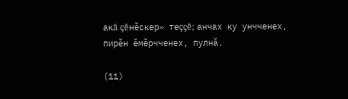акă çĕнĕскер» теççĕ; анчах ку унчченех, пирĕн ĕмĕрчченех, пулнă.

(11)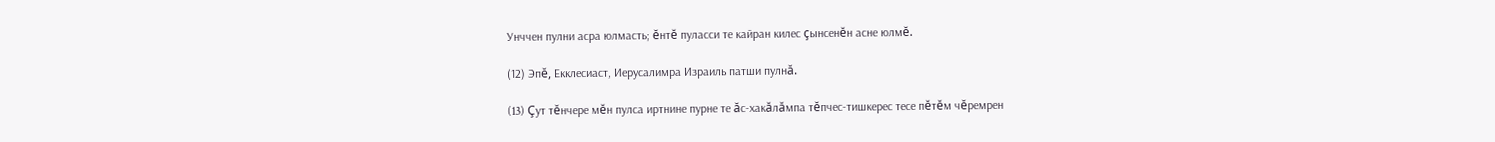Унччен пулни асра юлмасть; ĕнтĕ пуласси те кайран килес çынсенĕн асне юлмĕ.

(12) Эпĕ, Екклесиаст, Иерусалимра Израиль патши пулнă.

(13) Çут тĕнчере мĕн пулса иртнине пурне те ăс-хакăлăмпа тĕпчес-тишкерес тесе пĕтĕм чĕремрен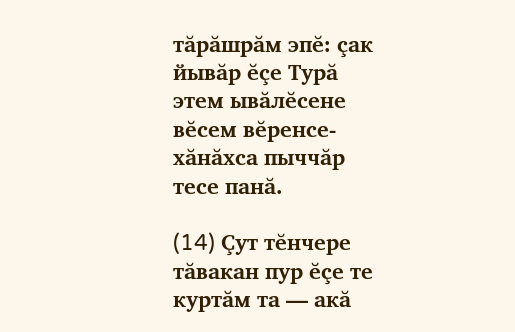тăрăшрăм эпĕ: çак йывăр ĕçе Турă этем ывăлĕсене вĕсем вĕренсе-хăнăхса пыччăр тесе панă.

(14) Çут тĕнчере тăвакан пур ĕçе те куртăм та — акă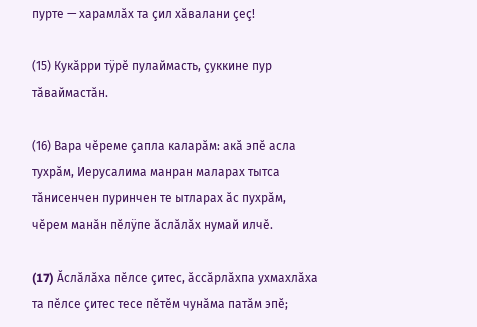пурте — харамлăх та çил хăвалани çеç!

(15) Кукăрри тÿрĕ пулаймасть, çуккине пур тăваймастăн.

(16) Вара чĕреме çапла каларăм: акă эпĕ асла тухрăм, Иерусалима манран маларах тытса тăнисенчен пуринчен те ытларах ăс пухрăм, чĕрем манăн пĕлÿпе ăслăлăх нумай илчĕ.

(17) Ăслăлăха пĕлсе çитес, ăссăрлăхпа ухмахлăха та пĕлсе çитес тесе пĕтĕм чунăма патăм эпĕ;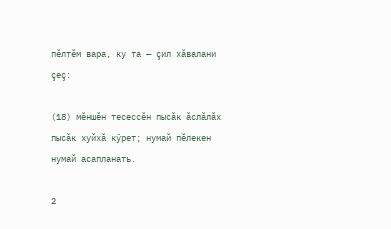пĕлтĕм вара, ку та — çил хăвалани çеç:

(18) мĕншĕн тесессĕн пысăк ăслăлăх пысăк хуйхă кÿрет; нумай пĕлекен нумай асапланать.

2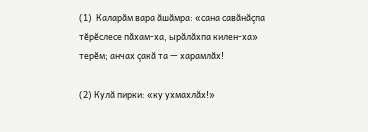(1)  Каларăм вара ăшăмра: «сана савăнăçпа тĕрĕслесе пăхам-ха, ырăлăхпа килен-ха» терĕм; анчах çакă та — харамлăх!

(2) Кулă пирки: «ку ухмахлăх!»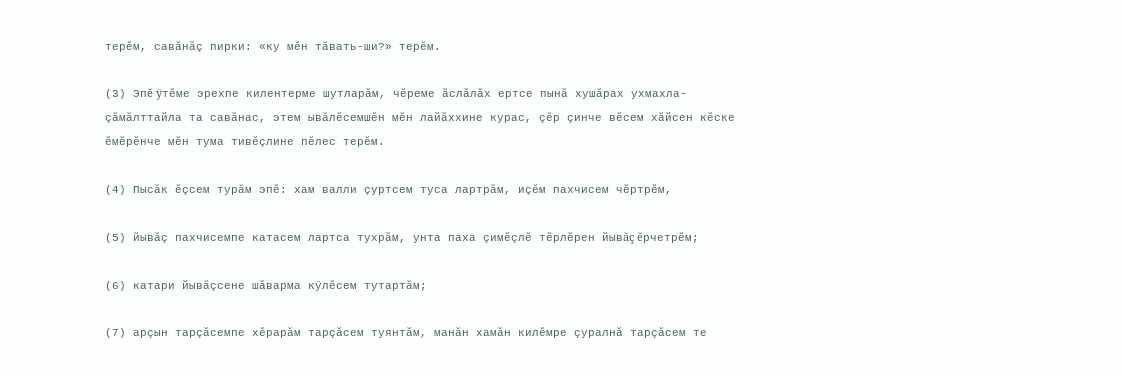терĕм, савăнăç пирки: «ку мĕн тăвать-ши?» терĕм.

(3) Эпĕ ÿтĕме эрехпе килентерме шутларăм, чĕреме ăслăлăх ертсе пынă хушăрах ухмахла-çăмăлттайла та савăнас, этем ывăлĕсемшĕн мĕн лайăххине курас, çĕр çинче вĕсем хăйсен кĕске ĕмĕрĕнче мĕн тума тивĕçлине пĕлес терĕм.

(4) Пысăк ĕçсем турăм эпĕ: хам валли çуртсем туса лартрăм, иçĕм пахчисем чĕртрĕм,

(5) йывăç пахчисемпе катасем лартса тухрăм, унта паха çимĕçлĕ тĕрлĕрен йывăç ĕрчетрĕм;

(6) катари йывăçсене шăварма кÿлĕсем тутартăм;

(7) арçын тарçăсемпе хĕрарăм тарçăсем туянтăм, манăн хамăн килĕмре çуралнă тарçăсем те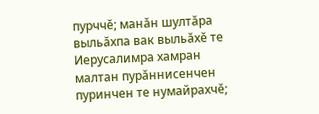пурччĕ; манăн шултăра выльăхпа вак выльăхĕ те Иерусалимра хамран малтан пурăннисенчен пуринчен те нумайрахчĕ;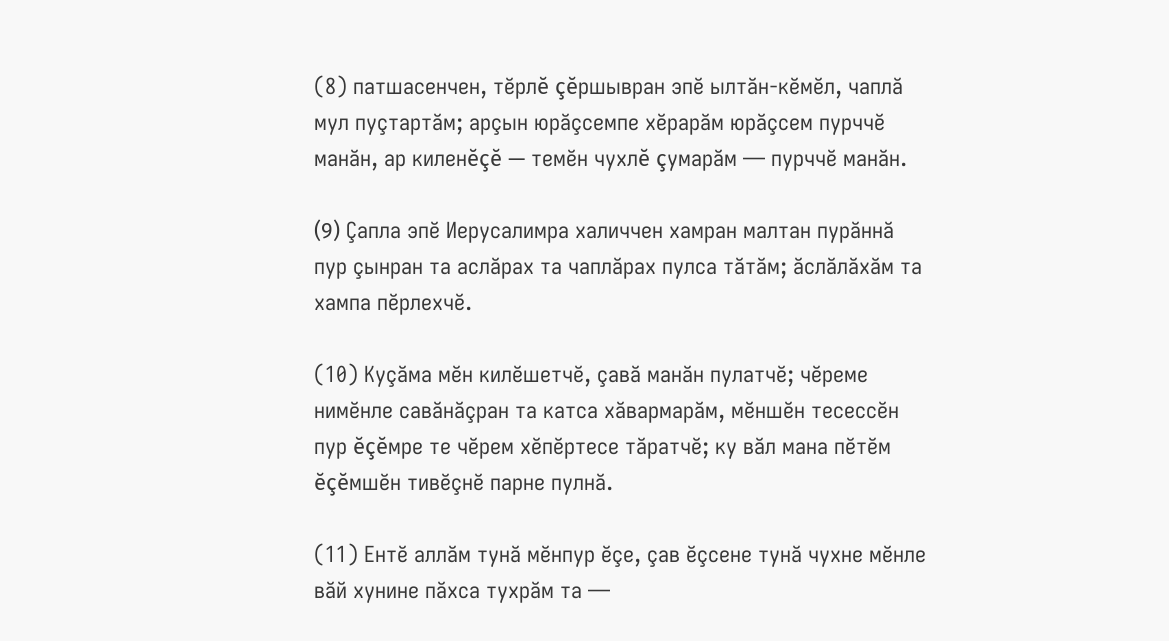(8) патшасенчен, тĕрлĕ çĕршывран эпĕ ылтăн-кĕмĕл, чаплă мул пуçтартăм; арçын юрăçсемпе хĕрарăм юрăçсем пурччĕ манăн, ар киленĕçĕ — темĕн чухлĕ çумарăм — пурччĕ манăн.

(9) Çапла эпĕ Иерусалимра халиччен хамран малтан пурăннă пур çынран та аслăрах та чаплăрах пулса тăтăм; ăслăлăхăм та хампа пĕрлехчĕ.

(10) Куçăма мĕн килĕшетчĕ, çавă манăн пулатчĕ; чĕреме нимĕнле савăнăçран та катса хăвармарăм, мĕншĕн тесессĕн пур ĕçĕмре те чĕрем хĕпĕртесе тăратчĕ; ку вăл мана пĕтĕм ĕçĕмшĕн тивĕçнĕ парне пулнă.

(11) Ентĕ аллăм тунă мĕнпур ĕçе, çав ĕçсене тунă чухне мĕнле вăй хунине пăхса тухрăм та —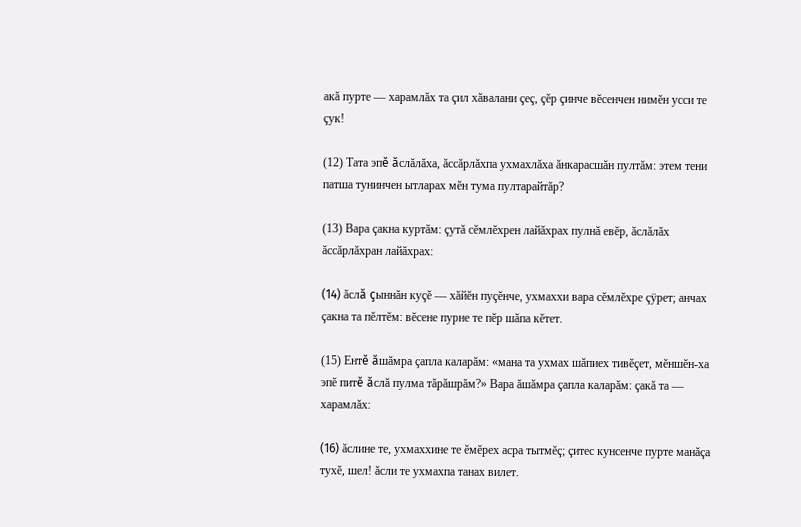акă пурте — харамлăх та çил хăвалани çеç, çĕр çинче вĕсенчен нимĕн усси те çук!

(12) Тата эпĕ ăслăлăха, ăссăрлăхпа ухмахлăха ăнкарасшăн пултăм: этем тени патша тунинчен ытларах мĕн тума пултарайтăр?

(13) Вара çакна куртăм: çутă сĕмлĕхрен лайăхрах пулнă евĕр, ăслăлăх ăссăрлăхран лайăхрах:

(14) ăслă çыннăн куçĕ — хăйĕн пуçĕнче, ухмаххи вара сĕмлĕхре çÿрет; анчах çакна та пĕлтĕм: вĕсене пурне те пĕр шăпа кĕтет.

(15) Ентĕ ăшăмра çапла каларăм: «мана та ухмах шăпиех тивĕçет, мĕншĕн-ха эпĕ питĕ ăслă пулма тăрăшрăм?» Вара ăшăмра çапла каларăм: çакă та — харамлăх:

(16) ăслине те, ухмаххине те ĕмĕрех асра тытмĕç; çитес кунсенче пурте манăçа тухĕ, шел! ăсли те ухмахпа танах вилет.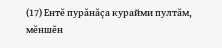(17) Ентĕ пурăнăçа курайми пултăм, мĕншĕн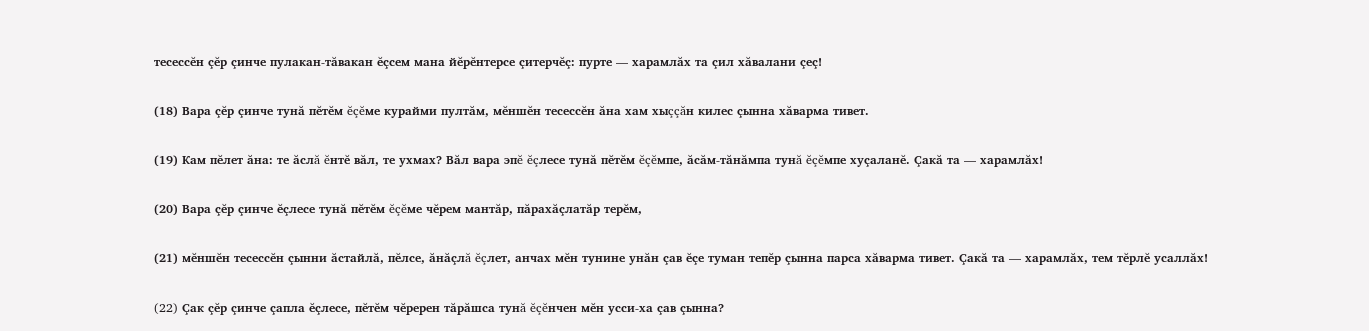тесессĕн çĕр çинче пулакан-тăвакан ĕçсем мана йĕрĕнтерсе çитерчĕç: пурте — харамлăх та çил хăвалани çеç!

(18) Вара çĕр çинче тунă пĕтĕм ĕçĕме курайми пултăм, мĕншĕн тесессĕн ăна хам хыççăн килес çынна хăварма тивет.

(19) Кам пĕлет ăна: те ăслă ĕнтĕ вăл, те ухмах? Вăл вара эпĕ ĕçлесе тунă пĕтĕм ĕçĕмпе, ăсăм-тăнăмпа тунă ĕçĕмпе хуçаланĕ. Çакă та — харамлăх!

(20) Вара çĕр çинче ĕçлесе тунă пĕтĕм ĕçĕме чĕрем мантăр, пăрахăçлатăр терĕм,

(21) мĕншĕн тесессĕн çынни ăстайлă, пĕлсе, ăнăçлă ĕçлет, анчах мĕн тунине унăн çав ĕçе туман тепĕр çынна парса хăварма тивет. Çакă та — харамлăх, тем тĕрлĕ усаллăх!

(22) Çак çĕр çинче çапла ĕçлесе, пĕтĕм чĕререн тăрăшса тунă ĕçĕнчен мĕн усси-ха çав çынна?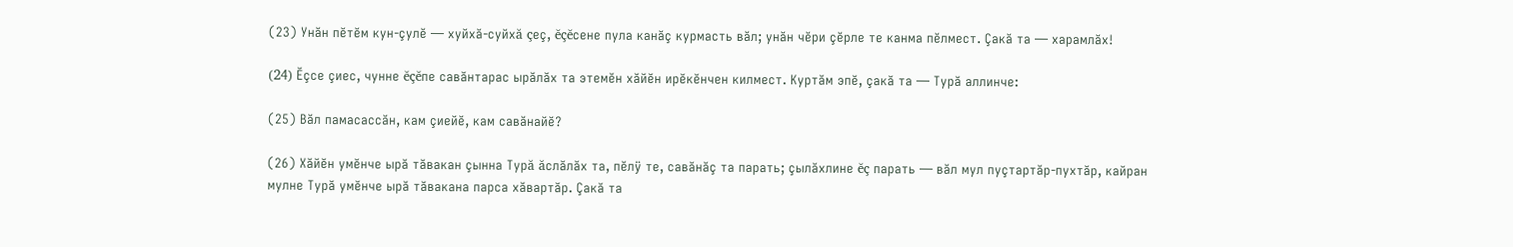(23) Унăн пĕтĕм кун-çулĕ — хуйхă-суйхă çеç, ĕçĕсене пула канăç курмасть вăл; унăн чĕри çĕрле те канма пĕлмест. Çакă та — харамлăх!

(24) Ĕçсе çиес, чунне ĕçĕпе савăнтарас ырăлăх та этемĕн хăйĕн ирĕкĕнчен килмест. Куртăм эпĕ, çакă та — Турă аллинче:

(25) Вăл памасассăн, кам çиейĕ, кам савăнайĕ?

(26) Хăйĕн умĕнче ырă тăвакан çынна Турă ăслăлăх та, пĕлÿ те, савăнăç та парать; çылăхлине ĕç парать — вăл мул пуçтартăр-пухтăр, кайран мулне Турă умĕнче ырă тăвакана парса хăвартăр. Çакă та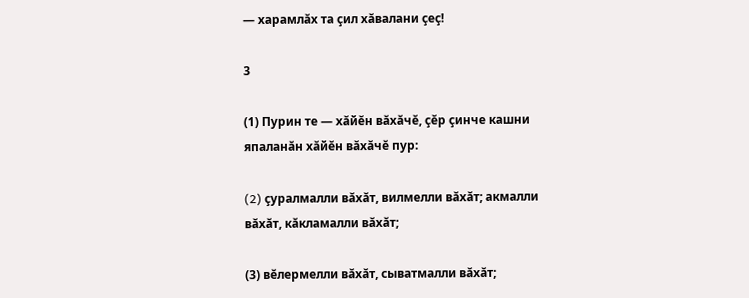— харамлăх та çил хăвалани çеç!

3

(1) Пурин те — хăйĕн вăхăчĕ, çĕр çинче кашни япаланăн хăйĕн вăхăчĕ пур:

(2) çуралмалли вăхăт, вилмелли вăхăт; акмалли вăхăт, кăкламалли вăхăт;

(3) вĕлермелли вăхăт, сыватмалли вăхăт;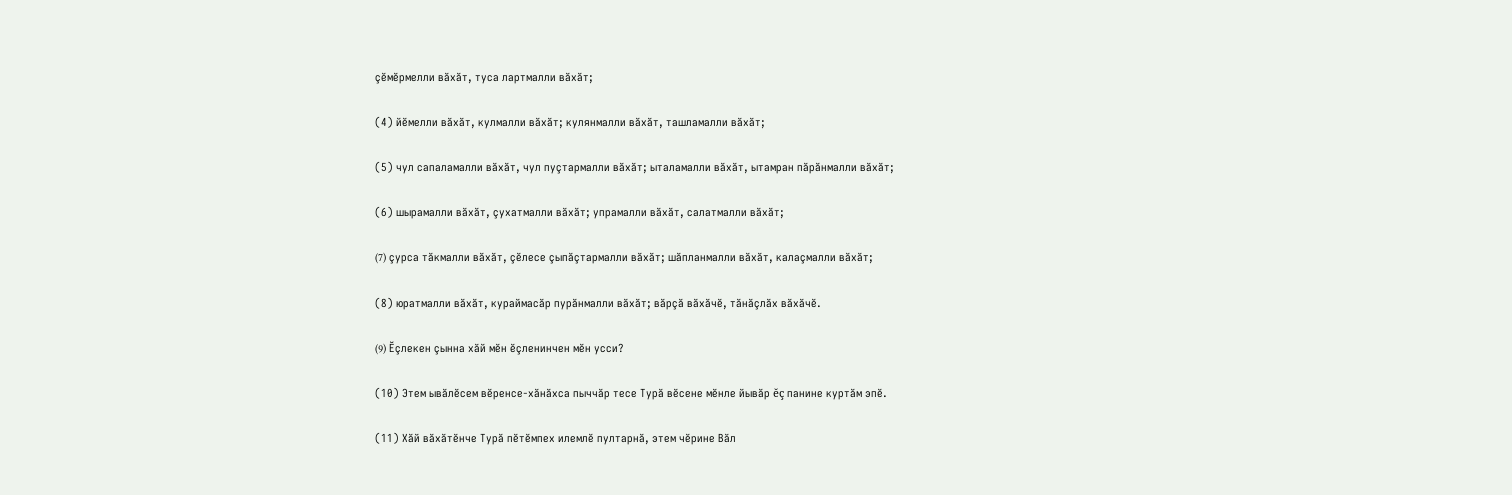çĕмĕрмелли вăхăт, туса лартмалли вăхăт;

(4) йĕмелли вăхăт, кулмалли вăхăт; кулянмалли вăхăт, ташламалли вăхăт;

(5) чул сапаламалли вăхăт, чул пуçтармалли вăхăт; ыталамалли вăхăт, ытамран пăрăнмалли вăхăт;

(6) шырамалли вăхăт, çухатмалли вăхăт; упрамалли вăхăт, салатмалли вăхăт;

(7) çурса тăкмалли вăхăт, çĕлесе çыпăçтармалли вăхăт; шăпланмалли вăхăт, калаçмалли вăхăт;

(8) юратмалли вăхăт, кураймасăр пурăнмалли вăхăт; вăрçă вăхăчĕ, тăнăçлăх вăхăчĕ.

(9) Ĕçлекен çынна хăй мĕн ĕçленинчен мĕн усси?

(10) Этем ывăлĕсем вĕренсе-хăнăхса пыччăр тесе Турă вĕсене мĕнле йывăр ĕç панине куртăм эпĕ.

(11) Хăй вăхăтĕнче Турă пĕтĕмпех илемлĕ пултарнă, этем чĕрине Вăл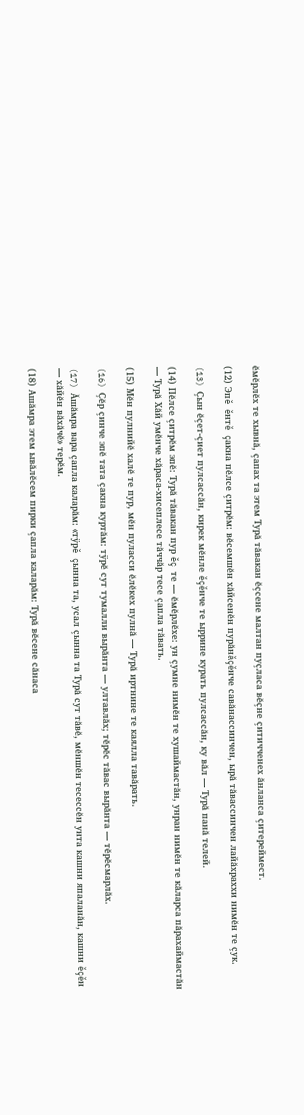ĕмĕрлĕх те хывнă, çапах та этем Турă тăвакан ĕçсене малтан пуçласа вĕçне çитичченех ăнланса çитереймест.

(12) Эпĕ ĕнтĕ çакна пĕлсе çитрĕм: вĕсемшĕн хăйсенĕн пурăнăçĕнче савăнассинчен, ырă тăвассинчен лайăхраххи нимĕн те çук.

(13) Çын ĕçет-çиет пулсассăн, кирек мĕнле ĕçĕнче те ыррине курать пулсассăн, ку вăл — Турă панă телей.

(14) Пĕлсе çитрĕм эпĕ: Турă тăвакан пур ĕç те — ĕмĕрлĕхе: ун çумне нимĕн те хушаймастăн, унран нимĕн те кăларса пăрахаймастăн — Турă Хăй умĕнче хăраса-хисеплесе тăччăр тесе çапла тăвать.

(15) Мĕн пулнийĕ халĕ те пур, мĕн пуласси ĕлĕкех пулнă — Турă иртнине те каялла тавăрать.

(16) Çĕр çинче эпĕ тата çакна куртăм: тÿрĕ сут тумалли вырăнта — ултавлăх; тĕрĕс тăвас вырăнта — тĕрĕсмарлăх.

(17) Ăшăмра вара çапла каларăм: «тÿрĕ çынна та, усал çынна та Турă сут тăвĕ, мĕншĕн тесессĕн унта кашни япаланăн, кашни ĕçĕн — хăйĕн вăхăчĕ» терĕм.

(18) Ашăмра этем ывăлĕсем пирки çапла каларăм: Турă вĕсене сăнаса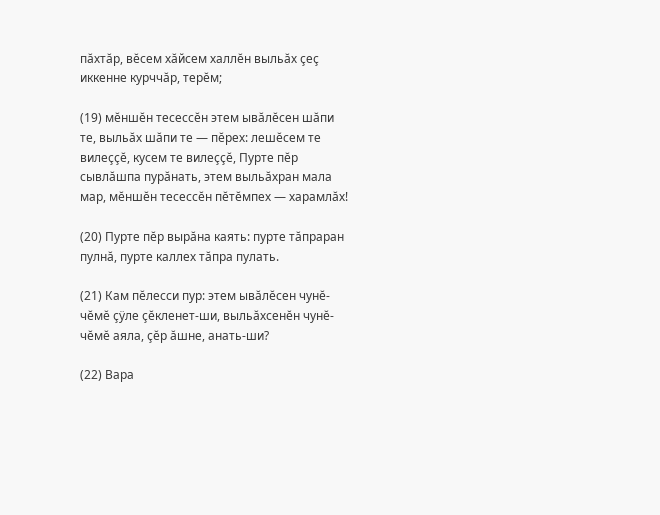пăхтăр, вĕсем хăйсем халлĕн выльăх çеç иккенне курччăр, терĕм;

(19) мĕншĕн тесессĕн этем ывăлĕсен шăпи те, выльăх шăпи те — пĕрех: лешĕсем те вилеççĕ, кусем те вилеççĕ, Пурте пĕр сывлăшпа пурăнать, этем выльăхран мала мар, мĕншĕн тесессĕн пĕтĕмпех — харамлăх!

(20) Пурте пĕр вырăна каять: пурте тăпраран пулнă, пурте каллех тăпра пулать.

(21) Кам пĕлесси пур: этем ывăлĕсен чунĕ-чĕмĕ çÿле çĕкленет-ши, выльăхсенĕн чунĕ-чĕмĕ аяла, çĕр ăшне, анать-ши?

(22) Вара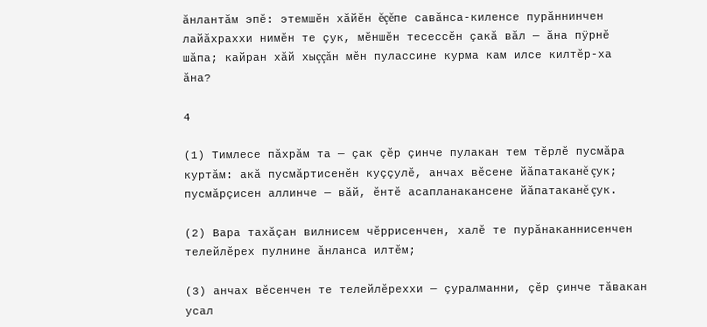ăнлантăм эпĕ: этемшĕн хăйĕн ĕçĕпе савăнса-киленсе пурăннинчен лайăхраххи нимĕн те çук, мĕншĕн тесессĕн çакă вăл — ăна пÿрнĕ шăпа; кайран хăй хыççăн мĕн пулассине курма кам илсе килтĕр-ха ăна?

4

(1) Тимлесе пăхрăм та — çак çĕр çинче пулакан тем тĕрлĕ пусмăра куртăм: акă пусмăртисенĕн куççулĕ, анчах вĕсене йăпатаканĕ çук; пусмăрçисен аллинче — вăй, ĕнтĕ асапланакансене йăпатаканĕ çук.

(2) Вара тахăçан вилнисем чĕррисенчен, халĕ те пурăнаканнисенчен телейлĕрех пулнине ăнланса илтĕм;

(3) анчах вĕсенчен те телейлĕреххи — çуралманни, çĕр çинче тăвакан усал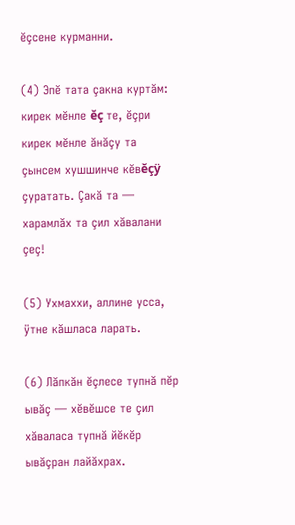ĕçсене курманни.

(4) Эпĕ тата çакна куртăм: кирек мĕнле ĕç те, ĕçри кирек мĕнле ăнăçу та çынсем хушшинче кĕвĕçÿ çуратать. Çакă та — харамлăх та çил хăвалани çеç!

(5) Ухмаххи, аллине усса, ÿтне кăшласа ларать.

(6) Лăпкăн ĕçлесе тупнă пĕр ывăç — хĕвĕшсе те çил хăваласа тупнă йĕкĕр ывăçран лайăхрах.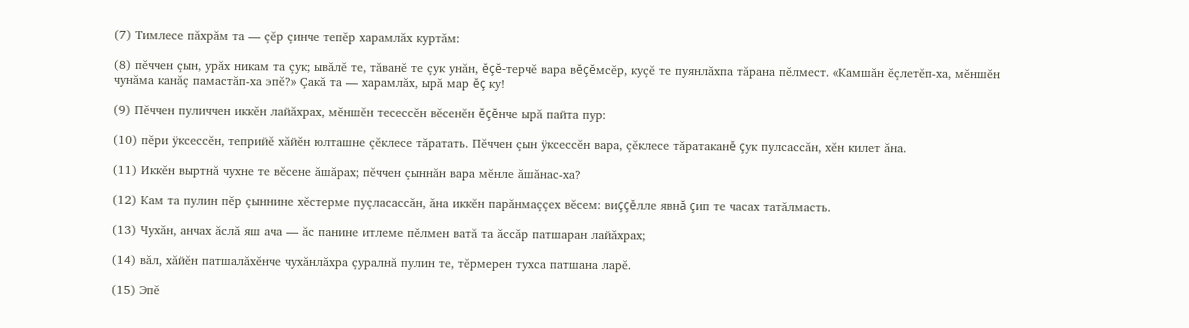(7) Тимлесе пăхрăм та — çĕр çинче тепĕр харамлăх куртăм:

(8) пĕччен çын, урăх никам та çук; ывăлĕ те, тăванĕ те çук унăн, ĕçĕ-терчĕ вара вĕçĕмсĕр, куçĕ те пуянлăхпа тăрана пĕлмест. «Камшăн ĕçлетĕп-ха, мĕншĕн чунăма канăç памастăп-ха эпĕ?» Çакă та — харамлăх, ырă мар ĕç ку!

(9) Пĕччен пуличчен иккĕн лайăхрах, мĕншĕн тесессĕн вĕсенĕн ĕçĕнче ырă пайта пур:

(10) пĕри ÿксессĕн, теприйĕ хăйĕн юлташне çĕклесе тăратать. Пĕччен çын ÿксессĕн вара, çĕклесе тăратаканĕ çук пулсассăн, хĕн килет ăна.

(11) Иккĕн выртнă чухне те вĕсене ăшăрах; пĕччен çыннăн вара мĕнле ăшăнас-ха?

(12) Кам та пулин пĕр çыннине хĕстерме пуçласассăн, ăна иккĕн парăнмаççех вĕсем: виççĕлле явнă çип те часах татăлмасть.

(13) Чухăн, анчах ăслă яш ача — ăс панине итлеме пĕлмен ватă та ăссăр патшаран лайăхрах;

(14) вăл, хăйĕн патшалăхĕнче чухăнлăхра çуралнă пулин те, тĕрмерен тухса патшана ларĕ.

(15) Эпĕ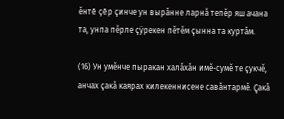ĕнтĕ çĕр çинче ун вырăнне ларнă тепĕр яш ачана та, унпа пĕрле çÿрекен пĕтĕм çынна та куртăм.

(16) Ун умĕнче пыракан халăхăн имĕ-сумĕ те çукчĕ, анчах çакă каярах килекеннисене савăнтармĕ. Çакă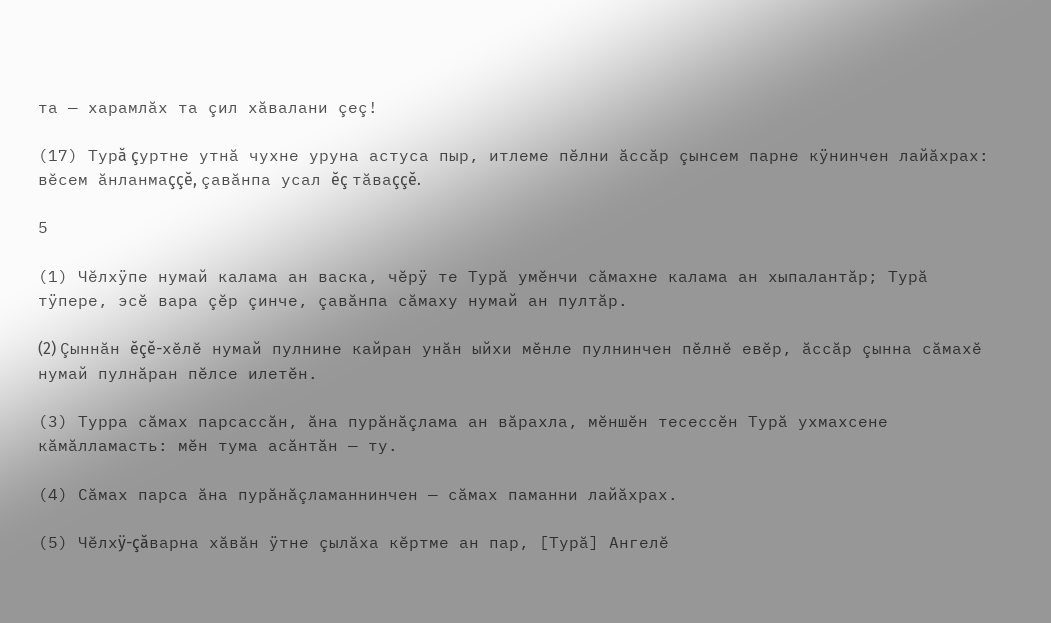та — харамлăх та çил хăвалани çеç!

(17) Турă çуртне утнă чухне уруна астуса пыр, итлеме пĕлни ăссăр çынсем парне кÿнинчен лайăхрах: вĕсем ăнланмаççĕ, çавăнпа усал ĕç тăваççĕ.

5

(1) Чĕлхÿпе нумай калама ан васка, чĕрÿ те Турă умĕнчи сăмахне калама ан хыпалантăр; Турă тÿпере, эсĕ вара çĕр çинче, çавăнпа сăмаху нумай ан пултăр.

(2) Çыннăн ĕçĕ-хĕлĕ нумай пулнине кайран унăн ыйхи мĕнле пулнинчен пĕлнĕ евĕр, ăссăр çынна сăмахĕ нумай пулнăран пĕлсе илетĕн.

(3) Турра сăмах парсассăн, ăна пурăнăçлама ан вăрахла, мĕншĕн тесессĕн Турă ухмахсене кăмăлламасть: мĕн тума асăнтăн — ту.

(4) Сăмах парса ăна пурăнăçламаннинчен — сăмах паманни лайăхрах.

(5) Чĕлхÿ-çăварна хăвăн ÿтне çылăха кĕртме ан пар, [Турă] Ангелĕ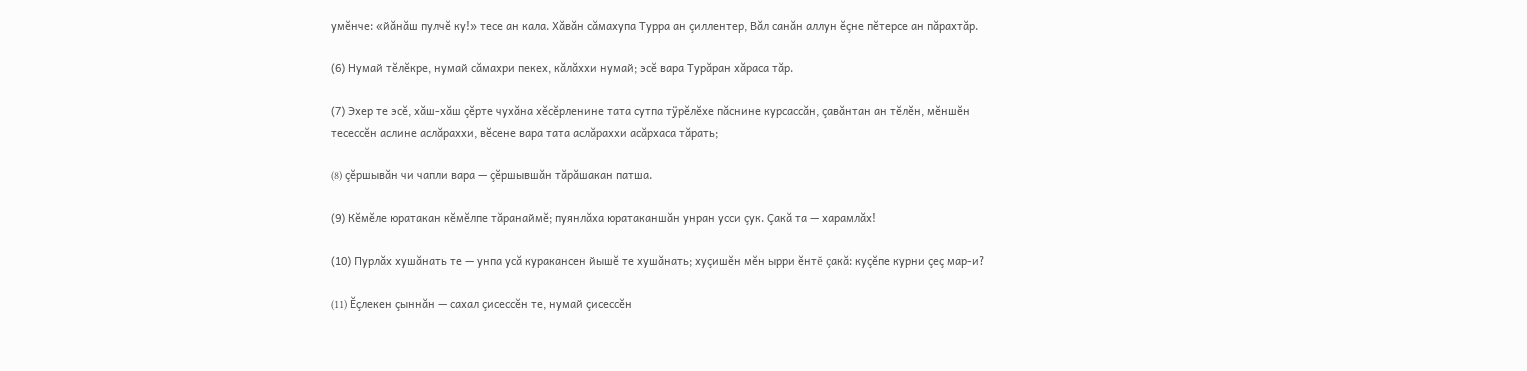умĕнче: «йăнăш пулчĕ ку!» тесе ан кала. Хăвăн сăмахупа Турра ан çиллентер, Вăл санăн аллун ĕçне пĕтерсе ан пăрахтăр.

(6) Нумай тĕлĕкре, нумай сăмахри пекех, кăлăххи нумай; эсĕ вара Турăран хăраса тăр.

(7) Эхер те эсĕ, хăш-хăш çĕрте чухăна хĕсĕрленине тата сутпа тÿрĕлĕхе пăснине курсассăн, çавăнтан ан тĕлĕн, мĕншĕн тесессĕн аслине аслăраххи, вĕсене вара тата аслăраххи асăрхаса тăрать;

(8) çĕршывăн чи чапли вара — çĕршывшăн тăрăшакан патша.

(9) Кĕмĕле юратакан кĕмĕлпе тăранаймĕ; пуянлăха юратаканшăн унран усси çук. Çакă та — харамлăх!

(10) Пурлăх хушăнать те — унпа усă куракансен йышĕ те хушăнать; хуçишĕн мĕн ырри ĕнтĕ çакă: куçĕпе курни çеç мар-и?

(11) Ĕçлекен çыннăн — сахал çисессĕн те, нумай çисессĕн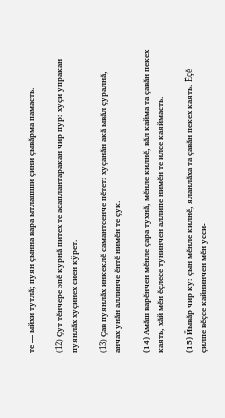те — ыйхи тутлă; пуян çынна вара ытлашши çини çывăрма памасть.

(12) Çут тĕнчере эпĕ курнă питех те асаплантаракан чир пур: хуçи упракан пуянлăх хуçинех сиен кÿрет.

(13) Çав пуянлăх инкеклĕ самантсенче пĕтет: хуçанăн акă ывăл çуралнă, анчах унăн аллинче ĕнтĕ нимĕн те çук.

(14) Амăш варĕнчен мĕнле çара тухнă, мĕнле килнĕ, вăл кайма та çавăн пекех каять, хăй мĕн ĕçлесе тунинчен аллипе нимĕн те илсе каяймасть.

(15) Йывăр чир ку: çын мĕнле килнĕ, яланлăха та çавăн пекех каять. Ĕçĕ çилпе вĕçсе кайнинчен мĕн усси-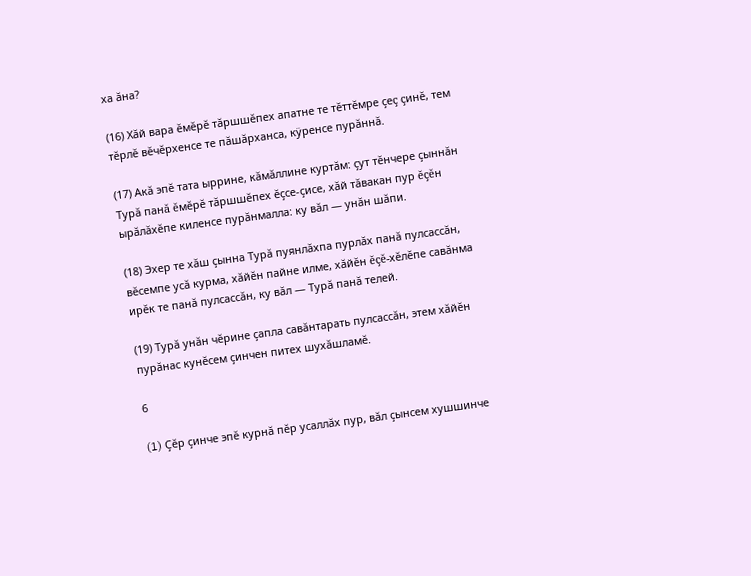ха ăна?

(16) Хăй вара ĕмĕрĕ тăршшĕпех апатне те тĕттĕмре çеç çинĕ, тем тĕрлĕ вĕчĕрхенсе те пăшăрханса, кÿренсе пурăннă.

(17) Акă эпĕ тата ыррине, кăмăллине куртăм: çут тĕнчере çыннăн Турă панă ĕмĕрĕ тăршшĕпех ĕçсе-çисе, хăй тăвакан пур ĕçĕн ырăлăхĕпе киленсе пурăнмалла: ку вăл — унăн шăпи.

(18) Эхер те хăш çынна Турă пуянлăхпа пурлăх панă пулсассăн, вĕсемпе усă курма, хăйĕн пайне илме, хăйĕн ĕçĕ-хĕлĕпе савăнма ирĕк те панă пулсассăн, ку вăл — Турă панă телей.

(19) Турă унăн чĕрине çапла савăнтарать пулсассăн, этем хăйĕн пурăнас кунĕсем çинчен питех шухăшламĕ.

6

(1) Çĕр çинче эпĕ курнă пĕр усаллăх пур, вăл çынсем хушшинче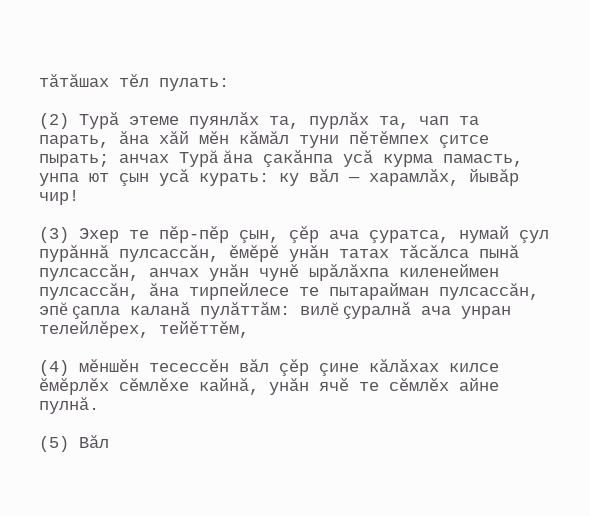тăтăшах тĕл пулать:

(2) Турă этеме пуянлăх та, пурлăх та, чап та парать, ăна хăй мĕн кăмăл туни пĕтĕмпех çитсе пырать; анчах Турă ăна çакăнпа усă курма памасть, унпа ют çын усă курать: ку вăл — харамлăх, йывăр чир!

(3) Эхер те пĕр-пĕр çын, çĕр ача çуратса, нумай çул пурăннă пулсассăн, ĕмĕрĕ унăн татах тăсăлса пынă пулсассăн, анчах унăн чунĕ ырăлăхпа киленеймен пулсассăн, ăна тирпейлесе те пытарайман пулсассăн, эпĕ çапла каланă пулăттăм: вилĕ çуралнă ача унран телейлĕрех, тейĕттĕм,

(4) мĕншĕн тесессĕн вăл çĕр çине кăлăхах килсе ĕмĕрлĕх сĕмлĕхе кайнă, унăн ячĕ те сĕмлĕх айне пулнă.

(5) Вăл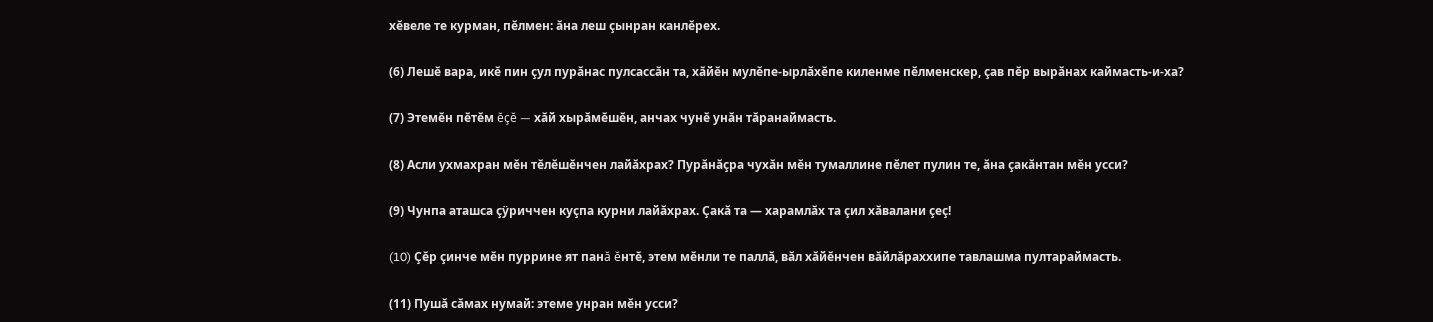хĕвеле те курман, пĕлмен: ăна леш çынран канлĕрех.

(6) Лешĕ вара, икĕ пин çул пурăнас пулсассăн та, хăйĕн мулĕпе-ырлăхĕпе киленме пĕлменскер, çав пĕр вырăнах каймасть-и-ха?

(7) Этемĕн пĕтĕм ĕçĕ — хăй хырăмĕшĕн, анчах чунĕ унăн тăранаймасть.

(8) Асли ухмахран мĕн тĕлĕшĕнчен лайăхрах? Пурăнăçра чухăн мĕн тумаллине пĕлет пулин те, ăна çакăнтан мĕн усси?

(9) Чунпа аташса çÿриччен куçпа курни лайăхрах. Çакă та — харамлăх та çил хăвалани çеç!

(10) Çĕр çинче мĕн пуррине ят панă ĕнтĕ, этем мĕнли те паллă, вăл хăйĕнчен вăйлăраххипе тавлашма пултараймасть.

(11) Пушă сăмах нумай: этеме унран мĕн усси?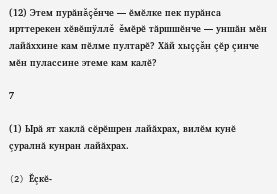(12) Этем пурăнăçĕнче — ĕмĕлке пек пурăнса ирттерекен хĕвĕшÿллĕ ĕмĕрĕ тăршшĕнче — уншăн мĕн лайăххине кам пĕлме пултарĕ? Хăй хыççăн çĕр çинче мĕн пулассине этеме кам калĕ?

7

(1) Ырă ят хаклă сĕрĕшрен лайăхрах, вилĕм кунĕ çуралнă кунран лайăхрах.

(2) Ĕçкĕ-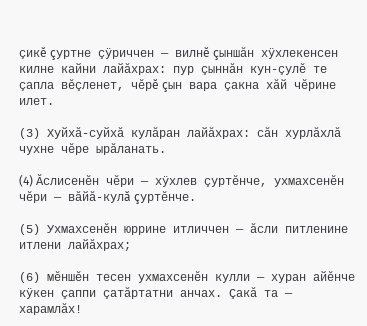çикĕ çуртне çÿриччен — вилнĕ çыншăн хÿхлекенсен килне кайни лайăхрах: пур çыннăн кун-çулĕ те çапла вĕçленет, чĕрĕ çын вара çакна хăй чĕрине илет.

(3) Хуйхă-суйхă кулăран лайăхрах: сăн хурлăхлă чухне чĕре ырăланать.

(4) Ăслисенĕн чĕри — хÿхлев çуртĕнче, ухмахсенĕн чĕри — вăйă-кулă çуртĕнче.

(5) Ухмахсенĕн юррине итличчен — ăсли питленине итлени лайăхрах;

(6) мĕншĕн тесен ухмахсенĕн кулли — хуран айĕнче кÿкен çаппи çатăртатни анчах. Çакă та — харамлăх!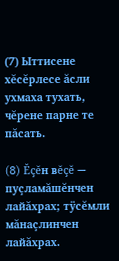(7) Ыттисене хĕсĕрлесе ăсли ухмаха тухать, чĕрене парне те пăсать.

(8) Ĕçĕн вĕçĕ — пуçламăшĕнчен лайăхрах; тÿсĕмли мăнаçлинчен лайăхрах.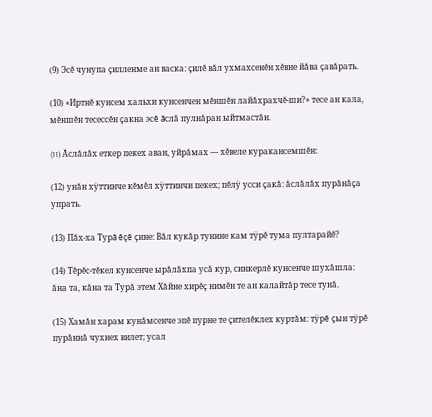(9) Эсĕ чунупа çилленме ан васка: çилĕ вăл ухмахсенĕн хĕвне йăва çавăрать.

(10) «Иртнĕ кунсем хальхи кунсенчен мĕншĕн лайăхрахчĕ-ши?» тесе ан кала, мĕншĕн тесессĕн çакна эсĕ ăслă пулнăран ыйтмастăн.

(11) Ăслăлăх еткер пекех аван, уйрăмах — хĕвеле куракансемшĕн:

(12) унăн хÿттинче кĕмĕл хÿттинчи пекех; пĕлÿ усси çакă: ăслăлăх пурăнăçа упрать.

(13) Пăх-ха Турă ĕçĕ çине: Вăл кукăр тунине кам тÿрĕ тума пултарайĕ?

(14) Тĕрĕс-тĕкел кунсенче ырăлăхпа усă кур, синкерлĕ кунсенче шухăшла: ăна та, кăна та Турă этем Хăйне хирĕç нимĕн те ан калайтăр тесе тунă.

(15) Хамăн харам кунăмсенче эпĕ пурне те çителĕклех куртăм: тÿрĕ çын тÿрĕ пурăннă чухнех вилет; усал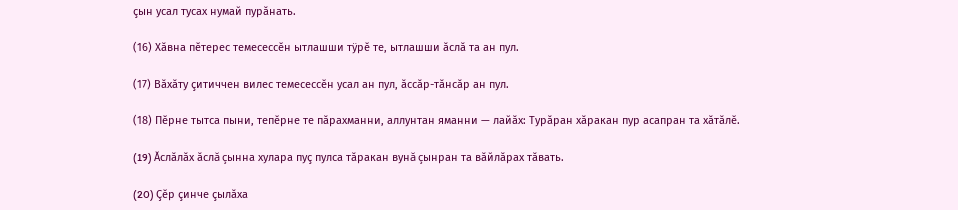çын усал тусах нумай пурăнать.

(16) Хăвна пĕтерес темесессĕн ытлашши тÿрĕ те, ытлашши ăслă та ан пул.

(17) Вăхăту çитиччен вилес темесессĕн усал ан пул, ăссăр-тăнсăр ан пул.

(18) Пĕрне тытса пыни, тепĕрне те пăрахманни, аллунтан яманни — лайăх: Турăран хăракан пур асапран та хăтăлĕ.

(19) Ăслăлăх ăслă çынна хулара пуç пулса тăракан вунă çынран та вăйлăрах тăвать.

(20) Çĕр çинче çылăха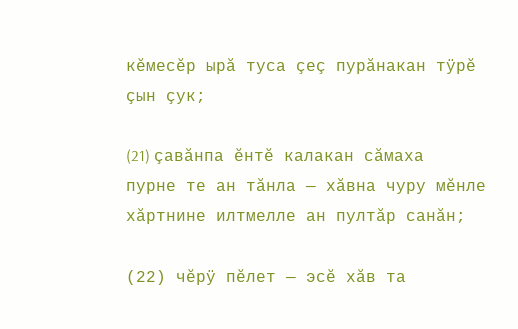кĕмесĕр ырă туса çеç пурăнакан тÿрĕ çын çук;

(21) çавăнпа ĕнтĕ калакан сăмаха пурне те ан тăнла — хăвна чуру мĕнле хăртнине илтмелле ан пултăр санăн;

(22) чĕрÿ пĕлет — эсĕ хăв та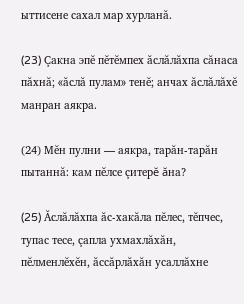ыттисене сахал мар хурланă.

(23) Çакна эпĕ пĕтĕмпех ăслăлăхпа сăнаса пăхнă; «ăслă пулам» тенĕ; анчах ăслăлăхĕ манран аякра.

(24) Мĕн пулни — аякра, тарăн-тарăн пытаннă: кам пĕлсе çитерĕ ăна?

(25) Ăслăлăхпа ăс-хакăла пĕлес, тĕпчес, тупас тесе, çапла ухмахлăхăн, пĕлменлĕхĕн, ăссăрлăхăн усаллăхне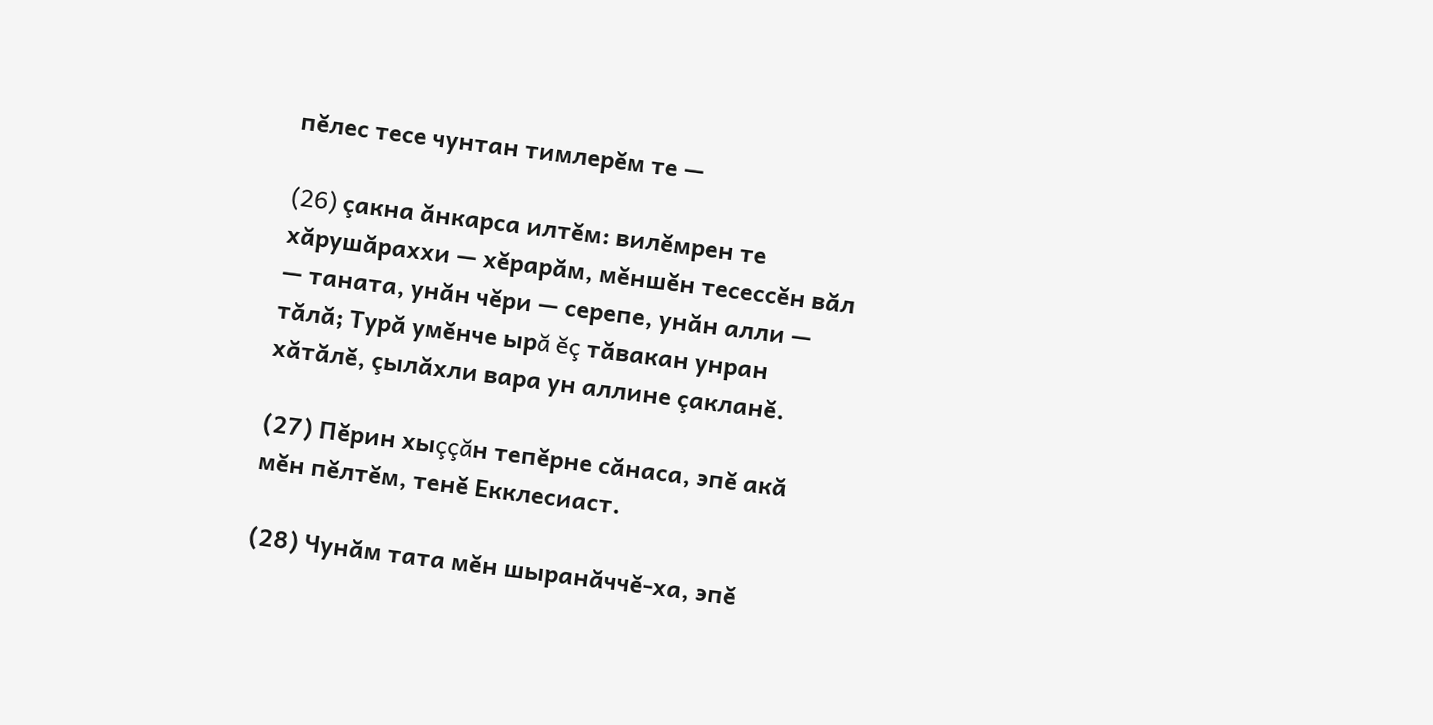пĕлес тесе чунтан тимлерĕм те —

(26) çакна ăнкарса илтĕм: вилĕмрен те хăрушăраххи — хĕрарăм, мĕншĕн тесессĕн вăл — таната, унăн чĕри — серепе, унăн алли — тăлă; Турă умĕнче ырă ĕç тăвакан унран хăтăлĕ, çылăхли вара ун аллине çакланĕ.

(27) Пĕрин хыççăн тепĕрне сăнаса, эпĕ акă мĕн пĕлтĕм, тенĕ Екклесиаст.

(28) Чунăм тата мĕн шыранăччĕ-ха, эпĕ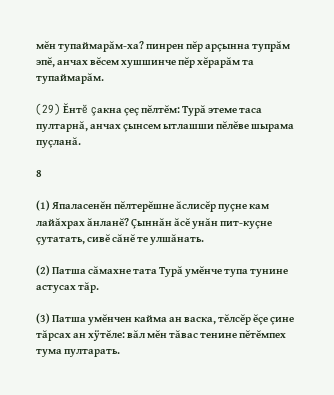мĕн тупаймарăм-ха? пинрен пĕр арçынна тупрăм эпĕ, анчах вĕсем хушшинче пĕр хĕрарăм та тупаймарăм.

(29) Ĕнтĕ çакна çеç пĕлтĕм: Турă этеме таса пултарнă, анчах çынсем ытлашши пĕлĕве шырама пуçланă.

8

(1) Япаласенĕн пĕлтерĕшне ăслисĕр пуçне кам лайăхрах ăнланĕ? Çыннăн ăсĕ унăн пит-куçне çутатать, сивĕ сăнĕ те улшăнать.

(2) Патша сăмахне тата Турă умĕнче тупа тунине астусах тăр.

(3) Патша умĕнчен кайма ан васка, тĕлсĕр ĕçе çине тăрсах ан хÿтĕле: вăл мĕн тăвас тенине пĕтĕмпех тума пултарать.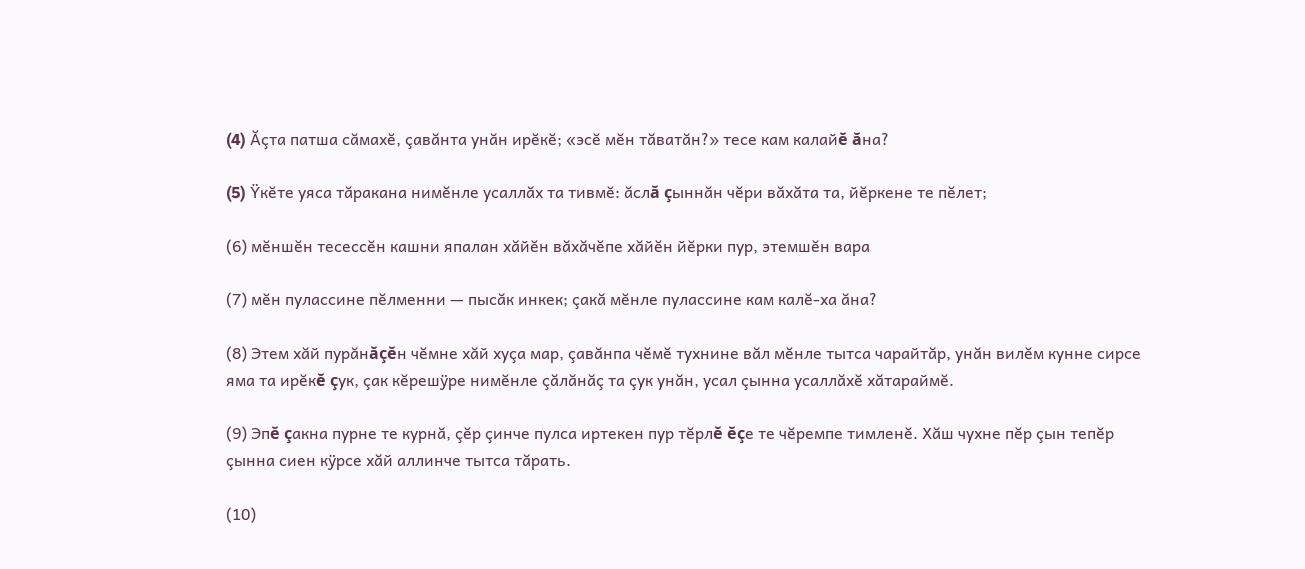(4) Ăçта патша сăмахĕ, çавăнта унăн ирĕкĕ; «эсĕ мĕн тăватăн?» тесе кам калайĕ ăна?

(5) Ÿкĕте уяса тăракана нимĕнле усаллăх та тивмĕ: ăслă çыннăн чĕри вăхăта та, йĕркене те пĕлет;

(6) мĕншĕн тесессĕн кашни япалан хăйĕн вăхăчĕпе хăйĕн йĕрки пур, этемшĕн вара

(7) мĕн пулассине пĕлменни — пысăк инкек; çакă мĕнле пулассине кам калĕ-ха ăна?

(8) Этем хăй пурăнăçĕн чĕмне хăй хуçа мар, çавăнпа чĕмĕ тухнине вăл мĕнле тытса чарайтăр, унăн вилĕм кунне сирсе яма та ирĕкĕ çук, çак кĕрешÿре нимĕнле çăлăнăç та çук унăн, усал çынна усаллăхĕ хăтараймĕ.

(9) Эпĕ çакна пурне те курнă, çĕр çинче пулса иртекен пур тĕрлĕ ĕçе те чĕремпе тимленĕ. Хăш чухне пĕр çын тепĕр çынна сиен кÿрсе хăй аллинче тытса тăрать.

(10)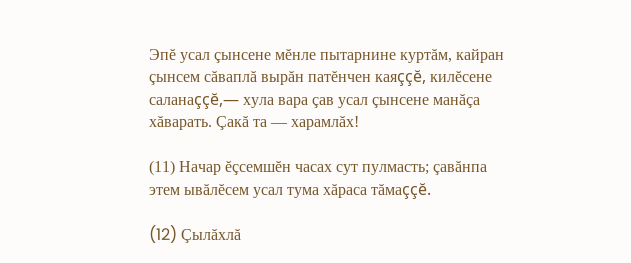Эпĕ усал çынсене мĕнле пытарнине куртăм, кайран çынсем сăваплă вырăн патĕнчен каяççĕ, килĕсене саланаççĕ,— хула вара çав усал çынсене манăçа хăварать. Çакă та — харамлăх!

(11) Начар ĕçсемшĕн часах сут пулмасть; çавăнпа этем ывăлĕсем усал тума хăраса тăмаççĕ.

(12) Çылăхлă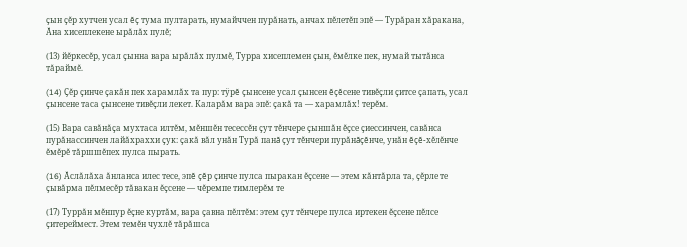çын çĕр хутчен усал ĕç тума пултарать, нумайччен пурăнать, анчах пĕлетĕп эпĕ — Турăран хăракана, Ăна хисеплекене ырăлăх пулĕ;

(13) йĕркесĕр, усал çынна вара ырăлăх пулмĕ, Турра хисеплемен çын, ĕмĕлке пек, нумай тытăнса тăраймĕ.

(14) Çĕр çинче çакăн пек харамлăх та пур: тÿрĕ çынсене усал çынсен ĕçĕсене тивĕçли çитсе çапать, усал çынсене таса çынсене тивĕçли лекет. Каларăм вара эпĕ: çакă та — харамлăх! терĕм.

(15) Вара савăнăçа мухтаса илтĕм, мĕншĕн тесессĕн çут тĕнчере çыншăн ĕçсе çиессинчен, савăнса пурăнассинчен лайăхраххи çук: çакă вăл унăн Турă панă çут тĕнчери пурăнăçĕнче, унăн ĕçĕ-хĕлĕнче ĕмĕрĕ тăршшĕпех пулса пырать.

(16) Ăслăлăха ăнланса илес тесе, эпĕ çĕр çинче пулса пыракан ĕçсене — этем кăнтăрла та, çĕрле те çывăрма пĕлмесĕр тăвакан ĕçсене — чĕремпе тимлерĕм те

(17) Туррăн мĕнпур ĕçне куртăм, вара çавна пĕлтĕм: этем çут тĕнчере пулса иртекен ĕçсене пĕлсе çитереймест. Этем темĕн чухлĕ тăрăшса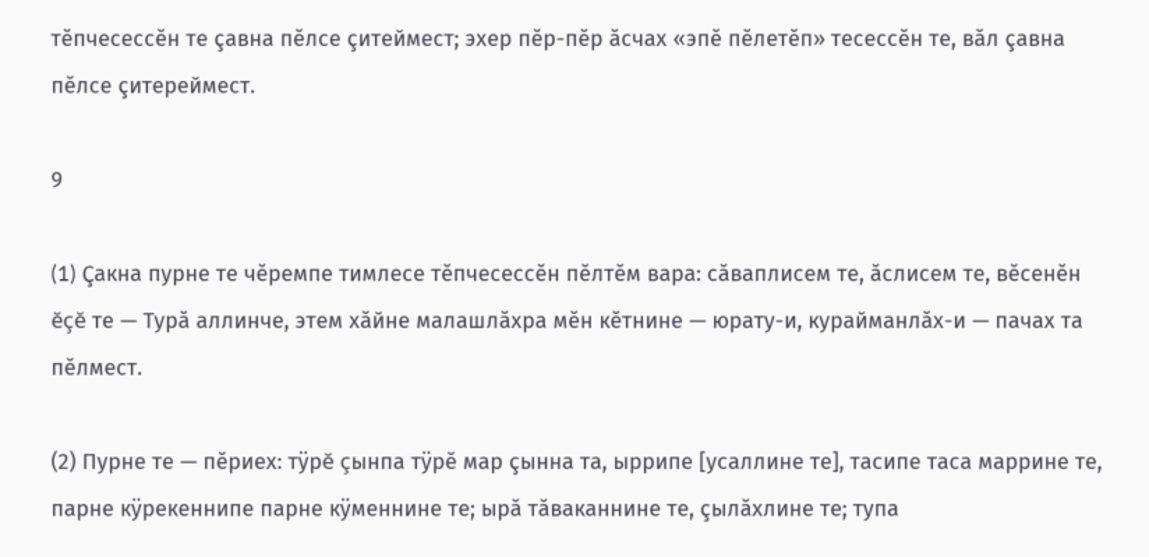тĕпчесессĕн те çавна пĕлсе çитеймест; эхер пĕр-пĕр ăсчах «эпĕ пĕлетĕп» тесессĕн те, вăл çавна пĕлсе çитереймест.

9

(1) Çакна пурне те чĕремпе тимлесе тĕпчесессĕн пĕлтĕм вара: сăваплисем те, ăслисем те, вĕсенĕн ĕçĕ те — Турă аллинче, этем хăйне малашлăхра мĕн кĕтнине — юрату-и, курайманлăх-и — пачах та пĕлмест.

(2) Пурне те — пĕриех: тÿрĕ çынпа тÿрĕ мар çынна та, ыррипе [усаллине те], тасипе таса маррине те, парне кÿрекеннипе парне кÿменнине те; ырă тăваканнине те, çылăхлине те; тупа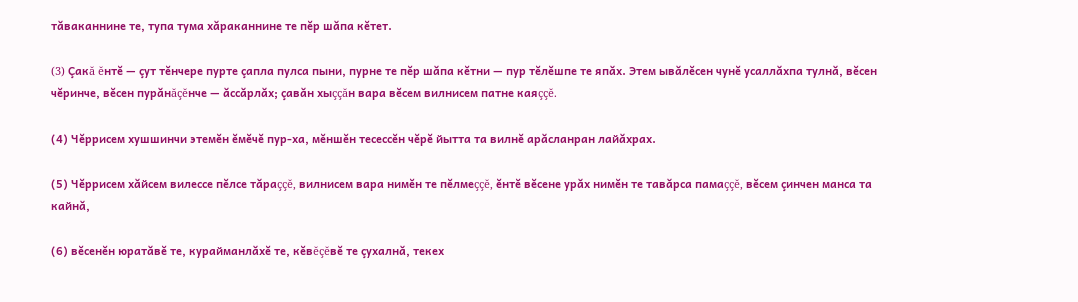тăваканнине те, тупа тума хăраканнине те пĕр шăпа кĕтет.

(3) Çакă ĕнтĕ — çут тĕнчере пурте çапла пулса пыни, пурне те пĕр шăпа кĕтни — пур тĕлĕшпе те япăх. Этем ывăлĕсен чунĕ усаллăхпа тулнă, вĕсен чĕринче, вĕсен пурăнăçĕнче — ăссăрлăх; çавăн хыççăн вара вĕсем вилнисем патне каяççĕ.

(4) Чĕррисем хушшинчи этемĕн ĕмĕчĕ пур-ха, мĕншĕн тесессĕн чĕрĕ йытта та вилнĕ арăсланран лайăхрах.

(5) Чĕррисем хăйсем вилессе пĕлсе тăраççĕ, вилнисем вара нимĕн те пĕлмеççĕ, ĕнтĕ вĕсене урăх нимĕн те тавăрса памаççĕ, вĕсем çинчен манса та кайнă,

(6) вĕсенĕн юратăвĕ те, курайманлăхĕ те, кĕвĕçĕвĕ те çухалнă, текех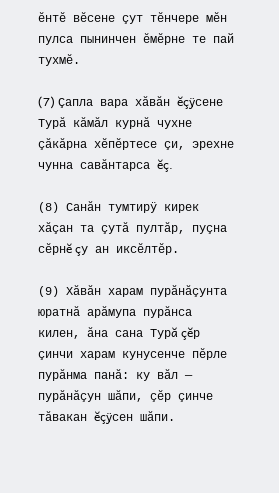ĕнтĕ вĕсене çут тĕнчере мĕн пулса пынинчен ĕмĕрне те пай тухмĕ.

(7) Çапла вара хăвăн ĕçÿсене Турă кăмăл курнă чухне çăкăрна хĕпĕртесе çи, эрехне чунна савăнтарса ĕç.

(8) Санăн тумтирÿ кирек хăçан та çутă пултăр, пуçна сĕрнĕ çу ан иксĕлтĕр.

(9) Хăвăн харам пурăнăçунта юратнă арăмупа пурăнса килен, ăна сана Турă çĕр çинчи харам кунусенче пĕрле пурăнма панă: ку вăл — пурăнăçун шăпи, çĕр çинче тăвакан ĕçÿсен шăпи.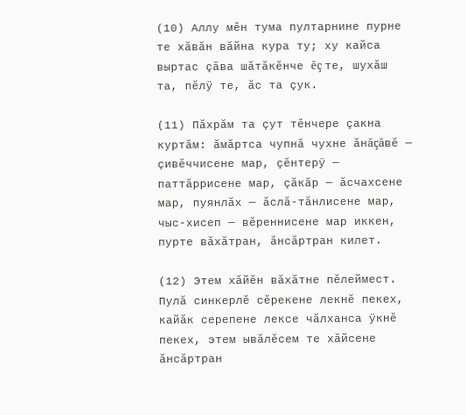(10) Аллу мĕн тума пултарнине пурне те хăвăн вăйна кура ту; ху кайса выртас çăва шăтăкĕнче ĕç те, шухăш та, пĕлÿ те, ăс та çук.

(11) Пăхрăм та çут тĕнчере çакна куртăм: ăмăртса чупнă чухне ăнăçăвĕ — çивĕччисене мар, çĕнтерÿ — паттăррисене мар, çăкăр — ăсчахсене мар, пуянлăх — ăслă-тăнлисене мар, чыс-хисеп — вĕреннисене мар иккен, пурте вăхăтран, ăнсăртран килет.

(12) Этем хăйĕн вăхăтне пĕлеймест. Пулă синкерлĕ сĕрекене лекнĕ пекех, кайăк серепене лексе чăлханса ÿкнĕ пекех, этем ывăлĕсем те хăйсене ăнсăртран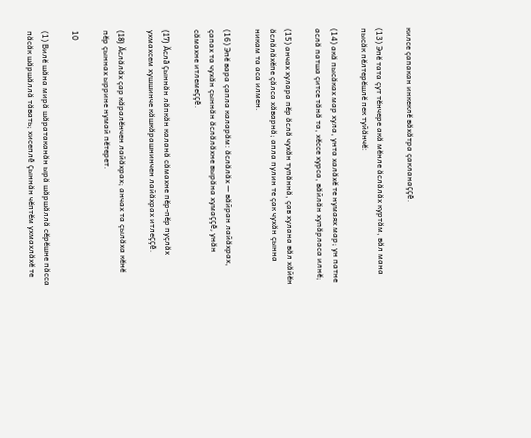килсе çапакан инкеклĕ вăхăтра çакланаççĕ.

(13) Эпĕ тата çут тĕнчере акă мĕнле ăслăлăх куртăм, вăл мана пысăк пĕлтерĕшлĕ пек туйăнчĕ:

(14) акă пысăках мар хула, унта халăхĕ те нумаях мар; ун патне аслă патша çитсе тăнă та, хĕссе хурса, вăйлăн хупăрласа илнĕ;

(15) анчах хулара пĕр ăслă чухăн тупăннă, çав хулана вăл хăйĕн ăслăлăхĕпе çăлса хăварнă; апла пулин те çак чухăн çынна никам та аса илмен.

(16) Эпĕ вара çапла каларăм: ăслăлăх — вăйран лайăхрах, çапах та чухăн çыннăн ăслăлăхне вырăна хумаççĕ, унăн сăмахне итлемеççĕ.

(17) Ăслă çыннăн лăпкăн каланă сăмахне пĕр-пĕр пуçлăх ухмахсем хушшинче кăшкăрашнинчен лайăхрах итлеççĕ.

(18) Ăслăлăх çар кăралĕнчен лайăхрах; анчах та çылăха кĕнĕ пĕр çыннах ыррине нумай пĕтерет.

10

(1) Вилĕ шăна мирă шăратаканăн ырă шăршăллă сĕрĕшне пăсса пăсăк шăршăллă тăвать; хисеплĕ çыннăн чĕптĕм ухмахлăхĕ те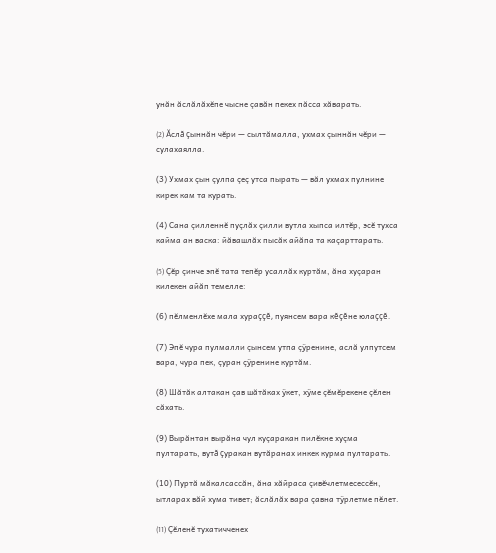унăн ăслăлăхĕпе чысне çавăн пекех пăсса хăварать.

(2) Ăслă çыннăн чĕри — сылтăмалла, ухмах çыннăн чĕри — сулахаялла.

(3) Ухмах çын çулпа çеç утса пырать — вăл ухмах пулнине кирек кам та курать.

(4) Сана çилленнĕ пуçлăх çилли вутла хыпса илтĕр, эсĕ тухса кайма ан васка: йăвашлăх пысăк айăпа та каçарттарать.

(5) Çĕр çинче эпĕ тата тепĕр усаллăх куртăм, ăна хуçаран килекен айăп темелле:

(6) пĕлменлĕхе мала хураççĕ, пуянсем вара кĕçĕне юлаççĕ.

(7) Эпĕ чура пулмалли çынсем утпа çÿренине, аслă улпутсем вара, чура пек, çуран çÿренине куртăм.

(8) Шăтăк алтакан çав шăтăках ÿкет, хÿме çĕмĕрекене çĕлен сăхать.

(9) Вырăнтан вырăна чул куçаракан пилĕкне хуçма пултарать, вутă çуракан вутăранах инкек курма пултарать.

(10) Пуртă мăкалсассăн, ăна хăйраса çивĕчлетмесессĕн, ытларах вăй хума тивет; ăслăлăх вара çавна тÿрлетме пĕлет.

(11) Çĕленĕ тухатичченех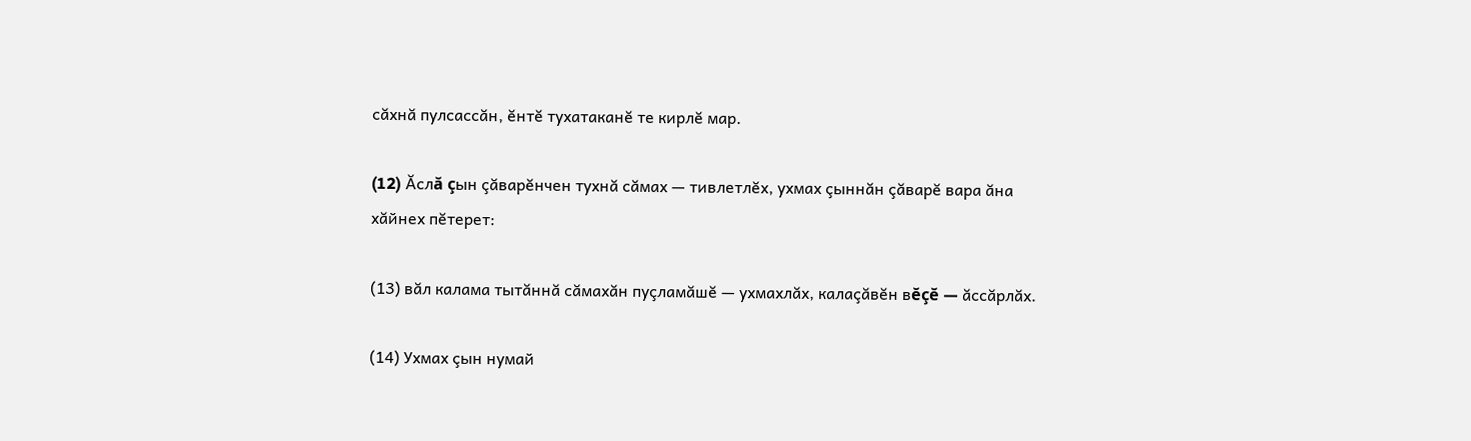сăхнă пулсассăн, ĕнтĕ тухатаканĕ те кирлĕ мар.

(12) Ăслă çын çăварĕнчен тухнă сăмах — тивлетлĕх, ухмах çыннăн çăварĕ вара ăна хăйнех пĕтерет:

(13) вăл калама тытăннă сăмахăн пуçламăшĕ — ухмахлăх, калаçăвĕн вĕçĕ — ăссăрлăх.

(14) Ухмах çын нумай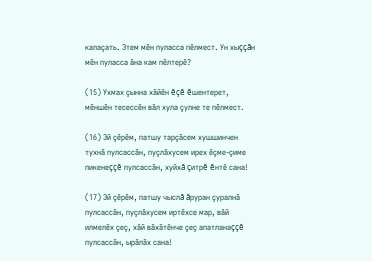калаçать. Этем мĕн пуласса пĕлмест. Ун хыççăн мĕн пуласса ăна кам пĕлтерĕ?

(15) Ухмах çынна хăйĕн ĕçĕ ĕшентерет, мĕншĕн тесессĕн вăл хула çулне те пĕлмест.

(16) Эй çĕрĕм, патшу тарçăсем хушшинчен тухнă пулсассăн, пуçлăхусем ирех ĕçме-çиме пикенеççĕ пулсассăн, хуйхă çитрĕ ĕнтĕ сана!

(17) Эй çĕрĕм, патшу чыслă ăруран çуралнă пулсассăн, пуçлăхусем иртĕхсе мар, вăй илмелĕх çеç, хăй вăхăтĕнче çеç апатланаççĕ пулсассăн, ырăлăх сана!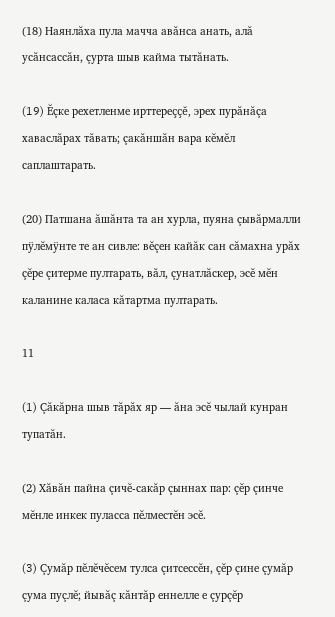(18) Наянлăха пула мачча авăнса анать, алă усăнсассăн, çурта шыв кайма тытăнать.

(19) Ĕçке рехетленме ирттереççĕ, эрех пурăнăçа хаваслăрах тăвать; çакăншăн вара кĕмĕл саплаштарать.

(20) Патшана ăшăнта та ан хурла, пуяна çывăрмалли пÿлĕмÿнте те ан сивле: вĕçен кайăк сан сăмахна урăх çĕре çитерме пултарать, вăл, çунатлăскер, эсĕ мĕн каланине каласа кăтартма пултарать.

11

(1) Çăкăрна шыв тăрăх яр — ăна эсĕ чылай кунран тупатăн.

(2) Хăвăн пайна çичĕ-сакăр çыннах пар: çĕр çинче мĕнле инкек пуласса пĕлместĕн эсĕ.

(3) Çумăр пĕлĕчĕсем тулса çитсессĕн, çĕр çине çумăр çума пуçлĕ; йывăç кăнтăр еннелле е çурçĕр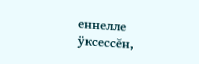еннелле ÿксессĕн,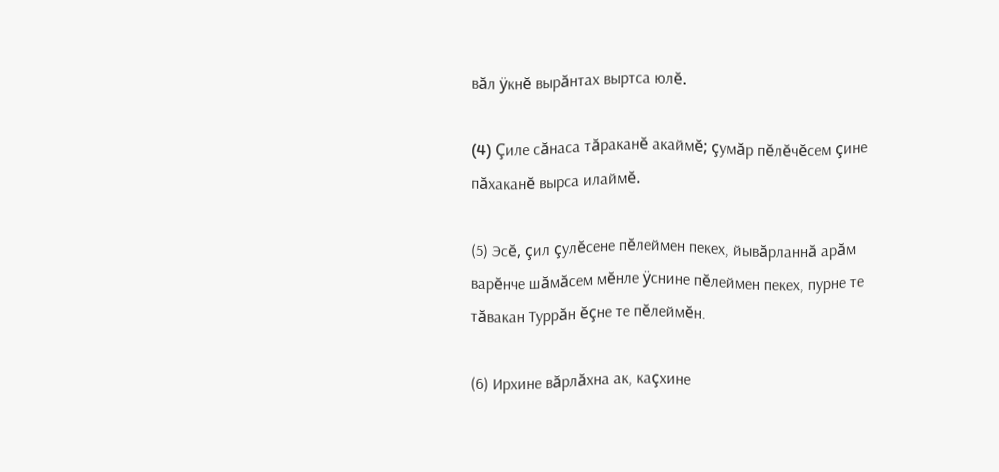вăл ÿкнĕ вырăнтах выртса юлĕ.

(4) Çиле сăнаса тăраканĕ акаймĕ; çумăр пĕлĕчĕсем çине пăхаканĕ вырса илаймĕ.

(5) Эсĕ, çил çулĕсене пĕлеймен пекех, йывăрланнă арăм варĕнче шăмăсем мĕнле ÿснине пĕлеймен пекех, пурне те тăвакан Туррăн ĕçне те пĕлеймĕн.

(6) Ирхине вăрлăхна ак, каçхине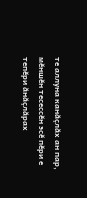те аллуна канăçлăх ан пар, мĕншĕн тесессĕн эсĕ пĕри е тепĕри ăнăçлăрах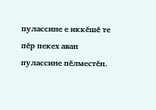пулассине е иккĕшĕ те пĕр пекех аван пулассине пĕлместĕн.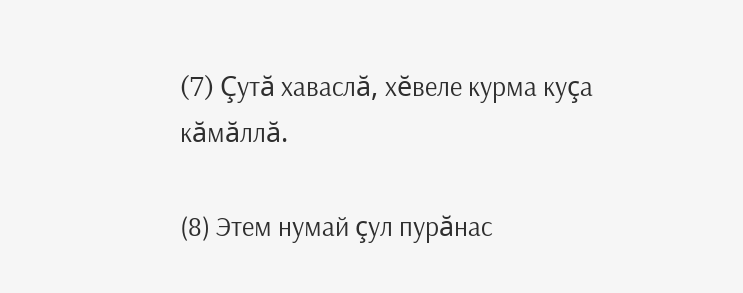(7) Çутă хаваслă, хĕвеле курма куçа кăмăллă.

(8) Этем нумай çул пурăнас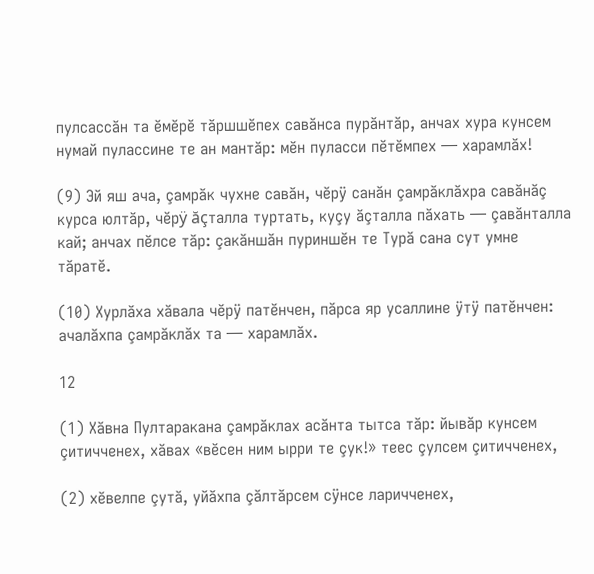пулсассăн та ĕмĕрĕ тăршшĕпех савăнса пурăнтăр, анчах хура кунсем нумай пулассине те ан мантăр: мĕн пуласси пĕтĕмпех — харамлăх!

(9) Эй яш ача, çамрăк чухне савăн, чĕрÿ санăн çамрăклăхра савăнăç курса юлтăр, чĕрÿ ăçталла туртать, куçу ăçталла пăхать — çавăнталла кай; анчах пĕлсе тăр: çакăншăн пуриншĕн те Турă сана сут умне тăратĕ.

(10) Хурлăха хăвала чĕрÿ патĕнчен, пăрса яр усаллине ÿтÿ патĕнчен: ачалăхпа çамрăклăх та — харамлăх.

12

(1) Хăвна Пултаракана çамрăклах асăнта тытса тăр: йывăр кунсем çитичченех, хăвах «вĕсен ним ырри те çук!» теес çулсем çитичченех,

(2) хĕвелпе çутă, уйăхпа çăлтăрсем сÿнсе ларичченех,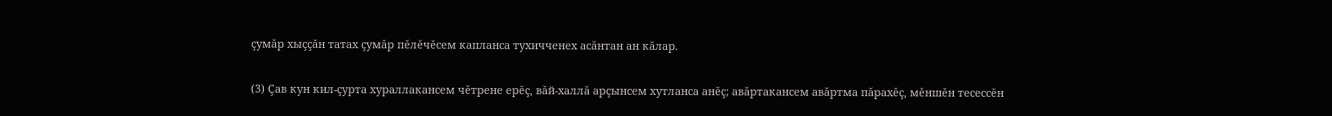çумăр хыççăн татах çумăр пĕлĕчĕсем капланса тухичченех асăнтан ан кăлар.

(3) Çав кун кил-çурта хураллакансем чĕтрене ерĕç, вăй-халлă арçынсем хутланса анĕç; авăртакансем авăртма пăрахĕç, мĕншĕн тесессĕн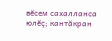вĕсем сахалланса юлĕç; кантăкран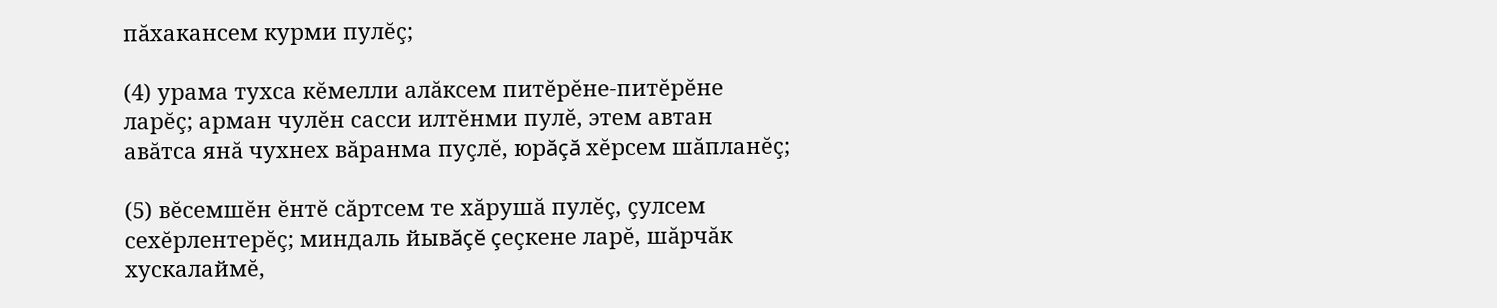пăхакансем курми пулĕç;

(4) урама тухса кĕмелли алăксем питĕрĕне-питĕрĕне ларĕç; арман чулĕн сасси илтĕнми пулĕ, этем автан авăтса янă чухнех вăранма пуçлĕ, юрăçă хĕрсем шăпланĕç;

(5) вĕсемшĕн ĕнтĕ сăртсем те хăрушă пулĕç, çулсем сехĕрлентерĕç; миндаль йывăçĕ çеçкене ларĕ, шăрчăк хускалаймĕ,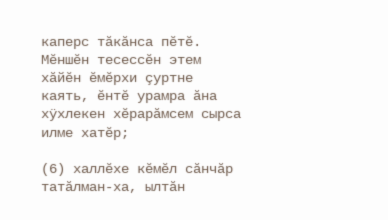каперс тăкăнса пĕтĕ. Мĕншĕн тесессĕн этем хăйĕн ĕмĕрхи çуртне каять, ĕнтĕ урамра ăна хÿхлекен хĕрарăмсем сырса илме хатĕр;

(6) халлĕхе кĕмĕл сăнчăр татăлман-ха, ылтăн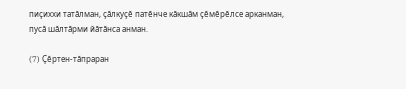пиçиххи татăлман, çăлкуçĕ патĕнче кăкшăм çĕмĕрĕлсе арканман, пусă шăлтăрми йăтăнса анман.

(7) Çĕртен-тăпраран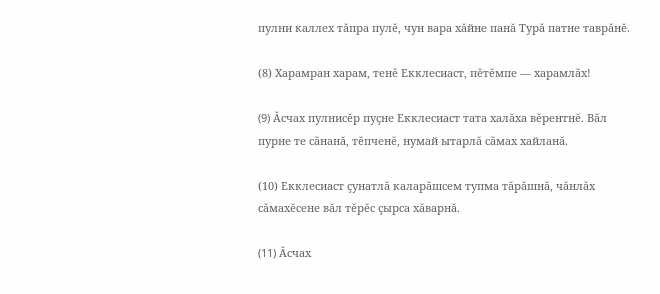пулни каллех тăпра пулĕ, чун вара хăйне панă Турă патне таврăнĕ.

(8) Харамран харам, тенĕ Екклесиаст, пĕтĕмпе — харамлăх!

(9) Ăсчах пулнисĕр пуçне Екклесиаст тата халăха вĕрентнĕ. Вăл пурне те сăнанă, тĕпченĕ, нумай ытарлă сăмах хайланă.

(10) Екклесиаст çунатлă каларăшсем тупма тăрăшнă, чăнлăх сăмахĕсене вăл тĕрĕс çырса хăварнă.

(11) Ăсчах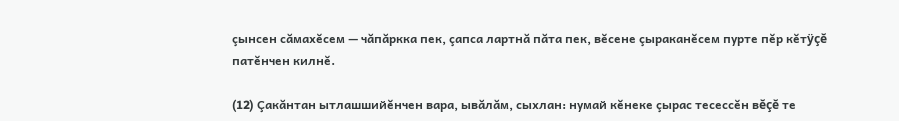çынсен сăмахĕсем — чăпăркка пек, çапса лартнă пăта пек, вĕсене çыраканĕсем пурте пĕр кĕтÿçĕ патĕнчен килнĕ.

(12) Çакăнтан ытлашшийĕнчен вара, ывăлăм, сыхлан: нумай кĕнеке çырас тесессĕн вĕçĕ те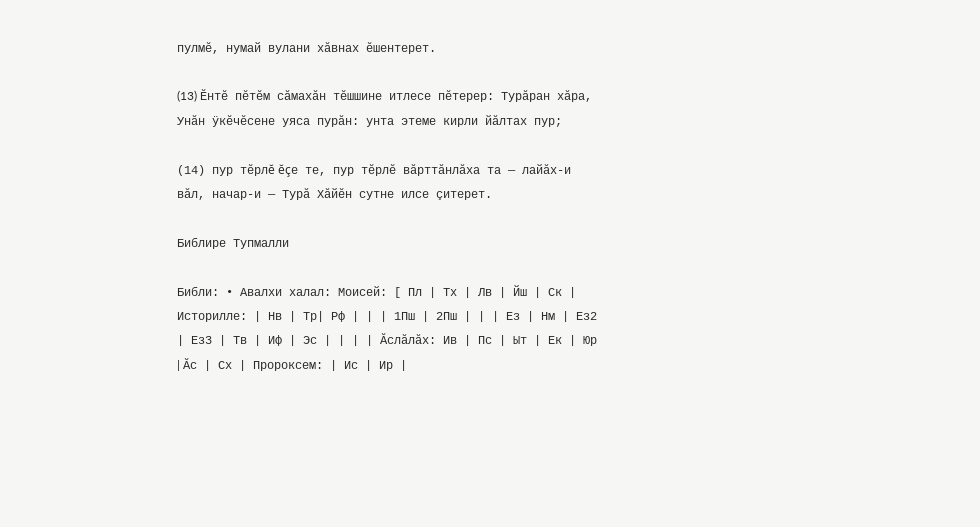пулмĕ, нумай вулани хăвнах ĕшентерет.

(13) Ĕнтĕ пĕтĕм сăмахăн тĕшшине итлесе пĕтерер: Турăран хăра, Унăн ÿкĕчĕсене уяса пурăн: унта этеме кирли йăлтах пур;

(14) пур тĕрлĕ ĕçе те, пур тĕрлĕ вăрттăнлăха та — лайăх-и вăл, начар-и — Турă Хăйĕн сутне илсе çитерет.

Библире Тупмалли

Библи: • Авалхи халал: Моисей: [ Пл | Тх | Лв | Йш | Ск | Историлле: | Нв | Тр| Рф | | | 1Пш | 2Пш | | | Ез | Нм | Ез2 | Ез3 | Тв | Иф | Эс | | | | Ăслăлăх: Ив | Пс | Ыт | Ек | Юр | Ăс | Сх | Пророксем: | Ис | Ир |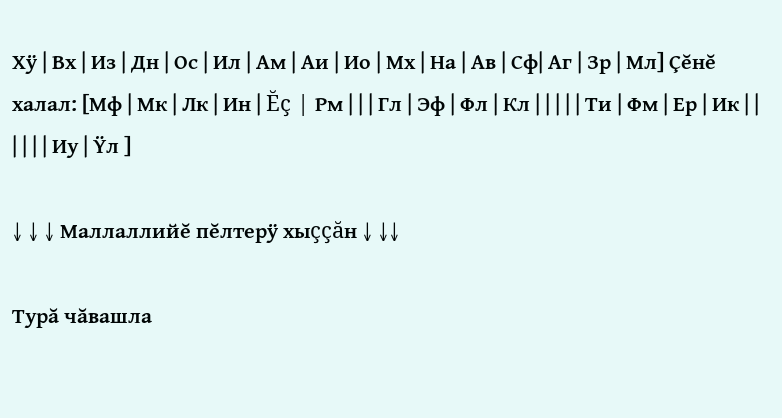Хÿ | Вх | Из | Дн | Ос | Ил | Ам | Аи | Ио | Мх | На | Ав | Сф| Аг | Зр | Мл] Çĕнĕ халал: [Мф | Мк | Лк | Ин | Ĕç | Рм | | | Гл | Эф | Фл | Кл | | | | | Ти | Фм | Ер | Ик | | | | | | Иу | Ÿл ]

↓ ↓ ↓ Маллаллийĕ пĕлтерÿ хыççăн ↓ ↓↓

Турă чăвашла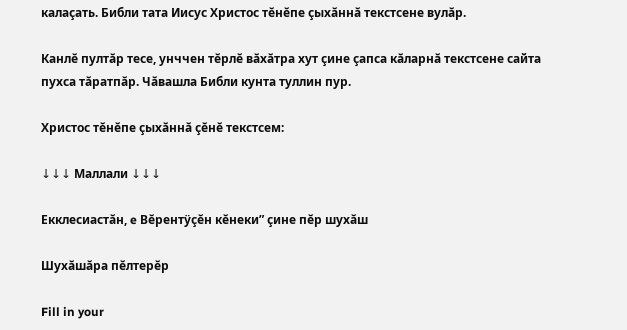калаçать. Библи тата Иисус Христос тĕнĕпе çыхăннă текстсене вулăр.

Канлĕ пултăр тесе, унччен тĕрлĕ вăхăтра хут çине çапса кăларнă текстсене сайта пухса тăратпăр. Чăвашла Библи кунта туллин пур.

Христос тĕнĕпе çыхăннă çĕнĕ текстсем:

↓↓↓ Маллали ↓↓↓

Екклесиастăн, e Вĕрентÿçĕн кĕнеки” çине пĕр шухăш

Шухăшăра пĕлтерĕр

Fill in your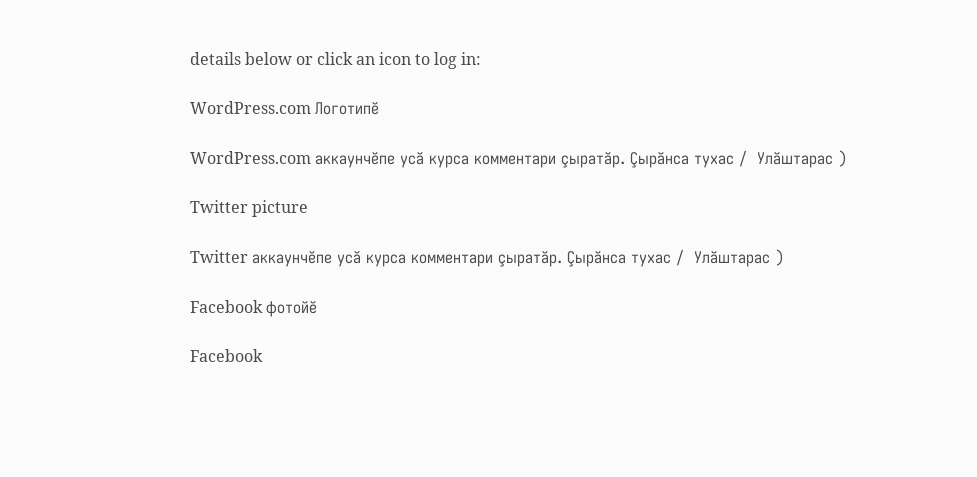details below or click an icon to log in:

WordPress.com Логотипĕ

WordPress.com аккаунчĕпе усă курса комментари çыратăр. Çырăнса тухас /  Улăштарас )

Twitter picture

Twitter аккаунчĕпе усă курса комментари çыратăр. Çырăнса тухас /  Улăштарас )

Facebook фотойĕ

Facebook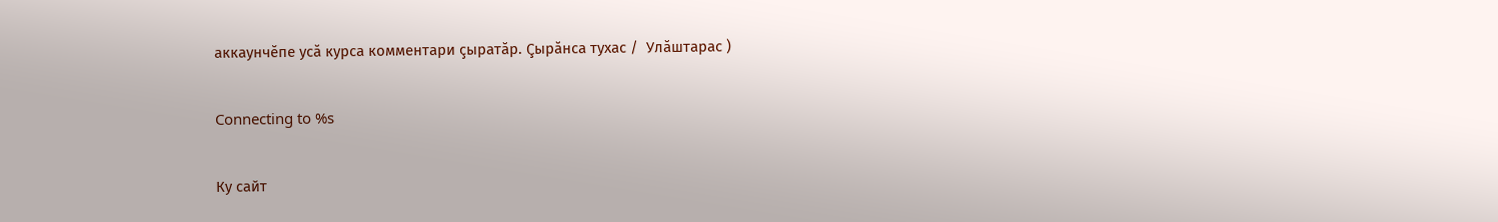аккаунчĕпе усă курса комментари çыратăр. Çырăнса тухас /  Улăштарас )

Connecting to %s

Ку сайт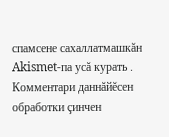спамсене сахаллатмашкăн Akismet-па усă курать . Комментари даннăйĕсен обработки çинчен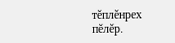тĕплĕнрех пĕлĕр.